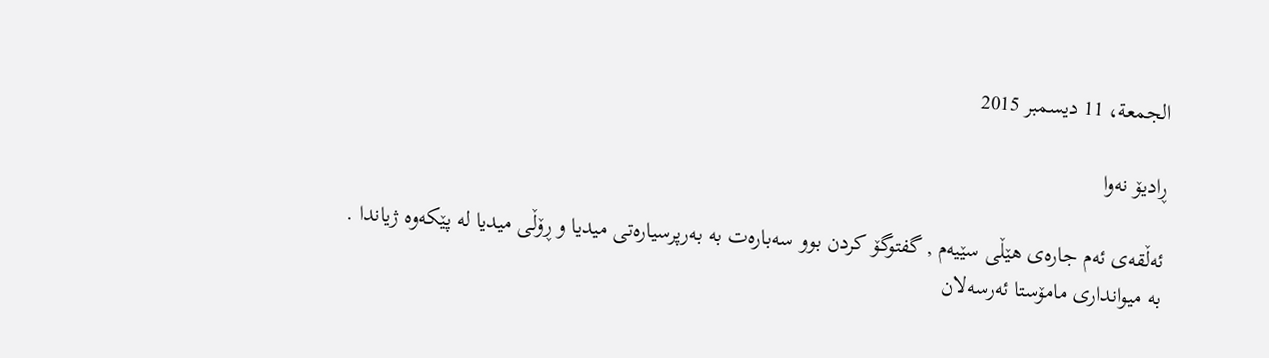الجمعة، 11 ديسمبر 2015

ڕادیۆ نەوا

ئەڵقەی ئەم جارەی هێڵی سێیەم , گفتوگۆ كردن بوو سەبارەت بە بەرپرسیارەتی میدیا و ڕۆڵی میدیا لە پێكەوە ژیاندا .
بە میوانداری مامۆستا ئەرسەلان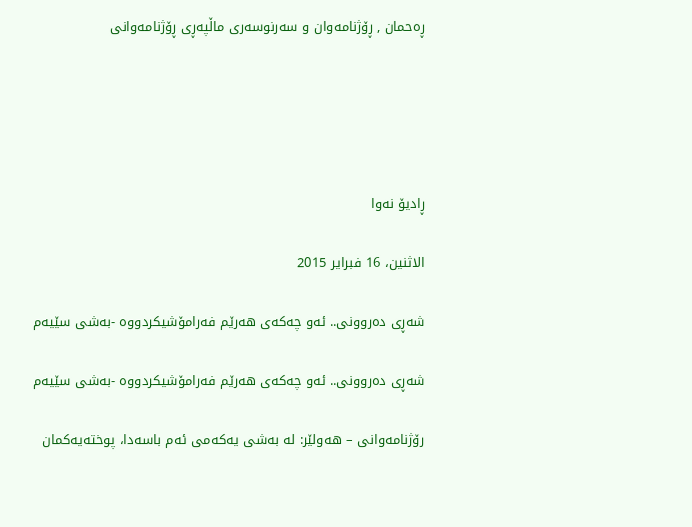ڕەحمان , ڕۆژنامەوان و سەرنوسەری ماڵپەڕی ڕۆژنامەوانی





ڕادیۆ نەوا

الاثنين، 16 فبراير 2015

شه‌ڕى ده‌روونی.. ئه‌و چه‌كه‌ی هه‌رێم فه‌رامۆشیكردووه‌ -به‌شى سێيه‌م

شه‌ڕى ده‌روونی.. ئه‌و چه‌كه‌ی هه‌رێم فه‌رامۆشیكردووه‌ -به‌شى سێيه‌م

رۆژنامه‌وانى – هه‌ولێر: له‌ به‌شى يه‌كه‌مى ئه‌م باسه‌دا، پوخته‌يه‌كمان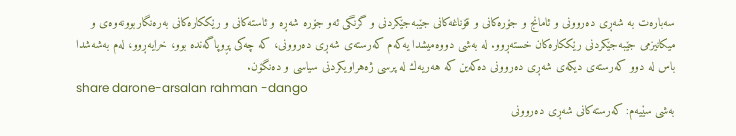سه‌باره‌ت به‌ شه‌ڕى ده‌روونى و ئامانج و جۆره‌كانى و قۆناغه‌كانى جێبه‌جێكردنى و گرنگى ئه‌و جۆره‌ شه‌ڕه‌ و ئاسته‌كانى و رێككاره‌كانى به‌ره‌نگاربوونه‌وه‌ى و ميكانيزمى جێبه‌جێكردنى رێككاره‌كان خسته‌ڕوو. له‌ به‌شى دووه‌ميشدا يه‌كه‌م كه‌رسته‌ى شه‌ڕى ده‌روونى، كه‌ چه‌كى پڕوپاگه‌نده‌ بوو، خرايه‌ڕوو، له‌م به‌شه‌شدا باس له‌ دوو كه‌رسته‌ى ديكه‌ى شه‌ڕى ده‌روونى ده‌كه‌ين كه‌ هه‌ريه‌ك له‌ پرسى ژه‌هراويكردنى سياسى و ده‌نگۆن.
share darone-arsalan rahman -dango
به‌شی سێيه‌م: كه‌رسته‌كانى شه‌ڕى ده‌روونى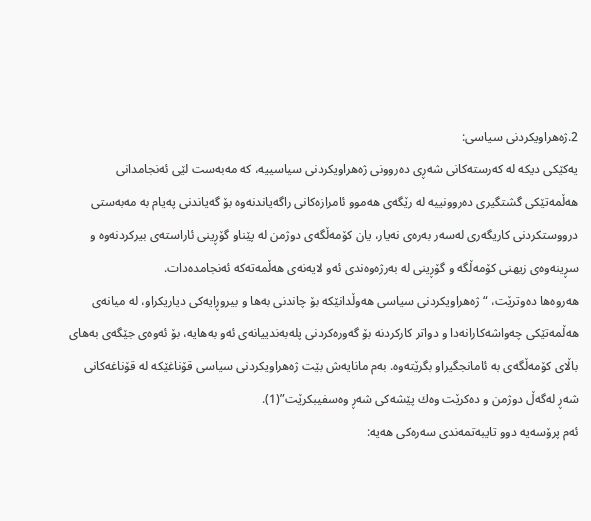2.ژه‌هراويكردنى سياسى:
يه‌كێكى ديكه‌ له‌ كه‌رسته‌كانى شه‌ڕى ده‌روونى ژه‌هراويكردنى سياسييه‌، كه‌ مه‌به‌ست لێى ئه‌نجامدانى هه‌ڵمه‌تێكى گشتگيرى ده‌روونييه‌ له‌ رێگه‌ى هه‌موو ئامرازه‌كانى راگه‌ياندنه‌وه‌ بۆ گه‌ياندنى په‌يام به‌ مه‌به‌ستى درووستكردنى كاريگه‌رى له‌سه‌ر به‌ره‌ى نه‌يار، يان كۆمه‌ڵگه‌ى دوژمن له‌ پێناو گۆڕينى ئاراسته‌ى بيركردنه‌وه‌ و سڕينه‌وه‌ى زيهنى كۆمه‌ڵگه‌ و گۆڕينى له‌ به‌رژه‌وه‌ندى ئه‌و لايه‌نه‌ى هه‌ڵمه‌ته‌كه‌ ئه‌نجامده‌دات.
هه‌روه‌ها ده‌وترێت، “ژه‌هراويكردنى سياسى هه‌وڵدانێكه‌ بۆ چاندنى به‌ها و بيروڕايه‌كى دياريكراو، له‌ ميانه‌ى هه‌ڵمه‌تێكى چه‌واشه‌كارانه‌دا و دواتر كاركردنه‌ بۆ گه‌وره‌كردنى پله‌به‌ندييانه‌ى ئه‌و به‌هايه‌، بۆ ئه‌وه‌ى جێگه‌ى به‌هاى باڵاى كۆمه‌ڵگه‌ى به‌ ئامانجگيراو بگرێته‌وه‌. به‌م مانايه‌ش بێت ژه‌هراويكردنى سياسى قۆناغێكه‌ له‌ قۆناغه‌كانى شه‌ڕ له‌گه‌ڵ دوژمن و ده‌كرێت وه‌ك پێشه‌كى شه‌ڕ وه‌سفيبكرێت”(1).
ئه‌م پرۆسه‌يه دوو تايبه‌تمه‌ندى سه‌ره‌كى هه‌يه‌: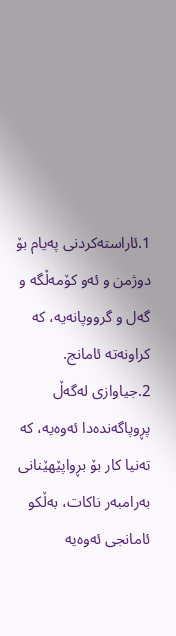1.ئاراسته‌كردنى په‌يام بۆ دوژمن و ئه‌و كۆمه‌ڵگه‌ و گه‌ل و گرووپانه‌يه‌، كه‌ كراونه‌ته‌ ئامانج.
2.جياوازى له‌گه‌ڵ پڕوپاگه‌نده‌دا ئه‌وه‌يه‌، كه‌ ته‌نيا كار بۆ بڕواپێهێنانى به‌رامبه‌ر ناكات، به‌ڵكو ئامانجى ئه‌وه‌يه‌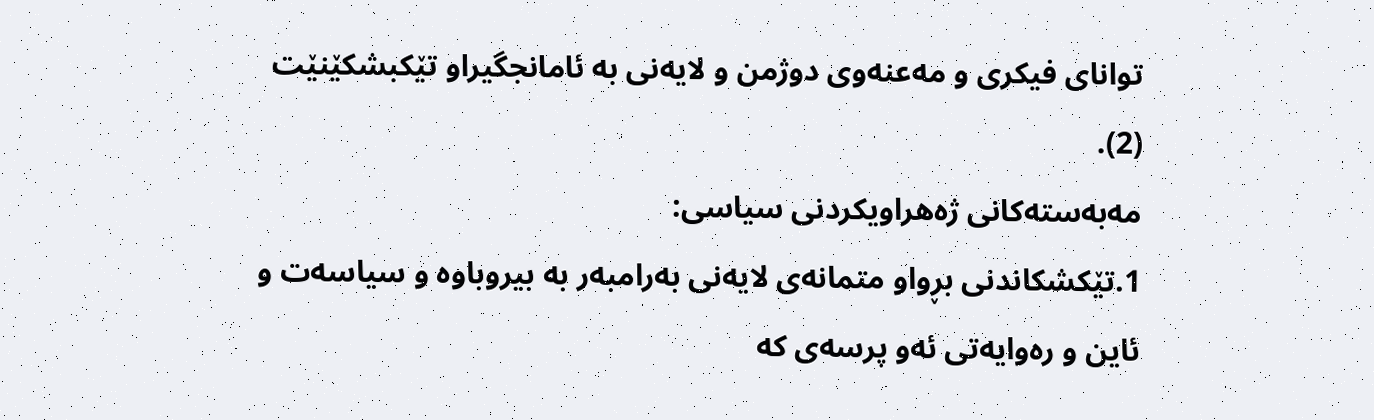تواناى فيكرى و مه‌عنه‌وى دوژمن و لايه‌نى به‌ ئامانجگيراو تێكبشكێنێت (2).
مه‌به‌سته‌كانى ژه‌هراويكردنى سياسى:
1.تێكشكاندنى بڕواو متمانه‌ى لايه‌نى به‌رامبه‌ر به‌ بيروباوه‌ و سياسه‌ت و ئاين و ره‌وايه‌تى ئه‌و پرسه‌ى كه‌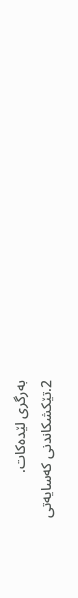به‌رگرى لێده‌كات.
2.تێكشكاندنى كه‌سايه‌تى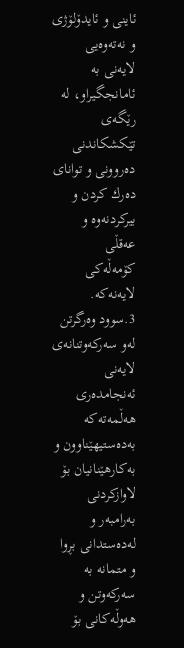ئاينى و ئايدۆلۆژى و نه‌ته‌وه‌يى لايه‌نى به‌ ئامانجگيراو، له‌ رێگه‌ى تێكشكاندنى ده‌روونى و تواناى ده‌رك كردن و بيركردنه‌وه‌ و عه‌قڵى كۆمه‌ڵه‌كى لايه‌نه‌كه‌.
3.سوود وه‌رگرتن له‌و سه‌ركه‌وتنانه‌ى لايه‌نى ئه‌نجامده‌رى هه‌ڵمه‌ته‌كه‌ به‌ده‌ستيهێناوون و به‌كارهێنانيان بۆ لاوازكردنى به‌رامبه‌ر و له‌ده‌ستدانى بڕوا و متمانه‌ به‌ سه‌ركه‌وتن و هه‌وڵه‌كانى بۆ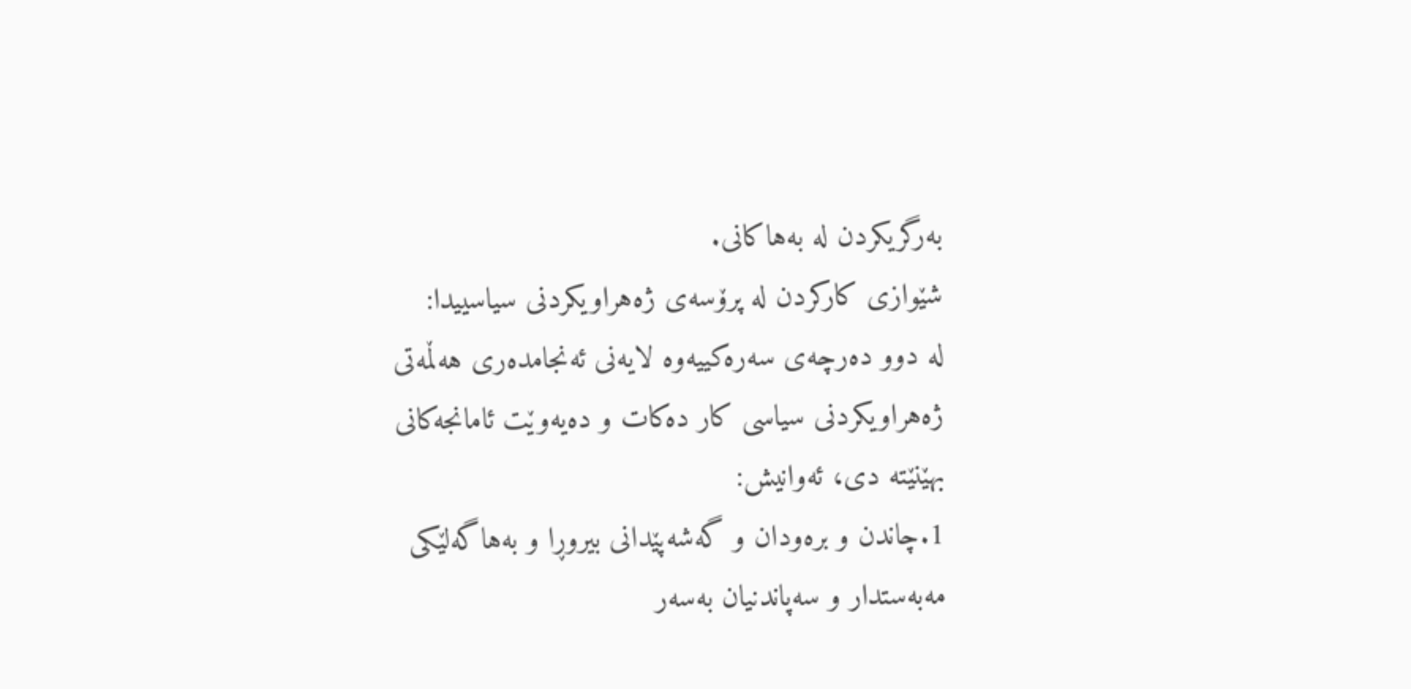به‌رگريكردن له‌ به‌هاكانى.
شێوازى كاركردن له‌ پرۆسه‌ى ژه‌هراويكردنى سياسييدا:
له‌ دوو ده‌رچه‌ى سه‌ره‌كييه‌وه‌ لايه‌نى ئه‌نجامده‌رى هه‌ڵمه‌تى ژه‌هراويكردنى سياسى كار ده‌كات و ده‌يه‌وێت ئامانجه‌كانى بهێنێته‌ دى، ئه‌وانيش:
1.چاندن و بره‌ودان و گه‌شه‌پێدانى بيروڕا و به‌هاگه‌لێكى مه‌به‌ستدار و سه‌پاندنيان به‌سه‌ر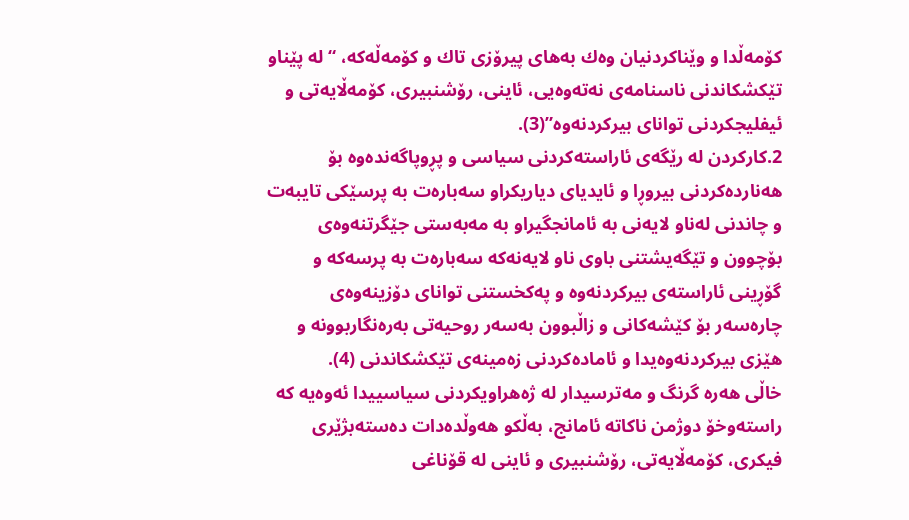كۆمه‌ڵدا و وێناكردنيان وه‌ك به‌هاى پيرۆزى تاك و كۆمه‌ڵه‌كه‌، “له‌ پێناو تێكشكاندنى ناسنامه‌ى نه‌ته‌وه‌يى، ئاينى، رۆشنبيرى، كۆمه‌ڵايه‌تى و ئيفليجكردنى تواناى بيركردنه‌وه‌”(3).
2.كاركردن له‌ رێگه‌ى ئاراسته‌كردنى سياسى و پڕوپاگه‌نده‌وه‌ بۆ هه‌نارده‌كردنى بيروڕا و ئايدياى دياريكراو سه‌باره‌ت به‌ پرسێكى تايبه‌ت و چاندنى له‌ناو لايه‌نى به‌ ئامانجگيراو به‌ مه‌به‌ستى جێگرتنه‌وه‌ى بۆچوون و تێگه‌يشتنى باوى ناو لايه‌نه‌كه‌ سه‌باره‌ت به‌ پرسه‌كه‌ و گۆڕينى ئاراسته‌ى بيركردنه‌وه‌ و په‌كخستنى تواناى دۆزينه‌وه‌ى چاره‌سه‌ر بۆ كێشه‌كانى و زاڵبوون به‌سه‌ر روحيه‌تى به‌ره‌نگاربوونه‌ و هێزى بيركردنه‌وه‌يدا و ئاماده‌كردنى زه‌مينه‌ى تێكشكاندنى (4).
خاڵى هه‌ره‌ گرنگ و مه‌ترسيدار له‌ ژه‌هراويكردنى سياسييدا ئه‌وه‌يه‌ كه‌ راسته‌وخۆ دوژمن ناكاته‌ ئامانج، به‌ڵكو هه‌وڵده‌دات ده‌سته‌بژێرى فيكرى، كۆمه‌ڵايه‌تى، رۆشنبيرى و ئاينى له‌ قۆناغى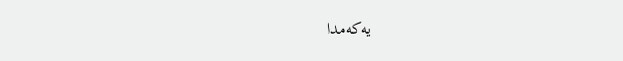يه‌كه‌مدا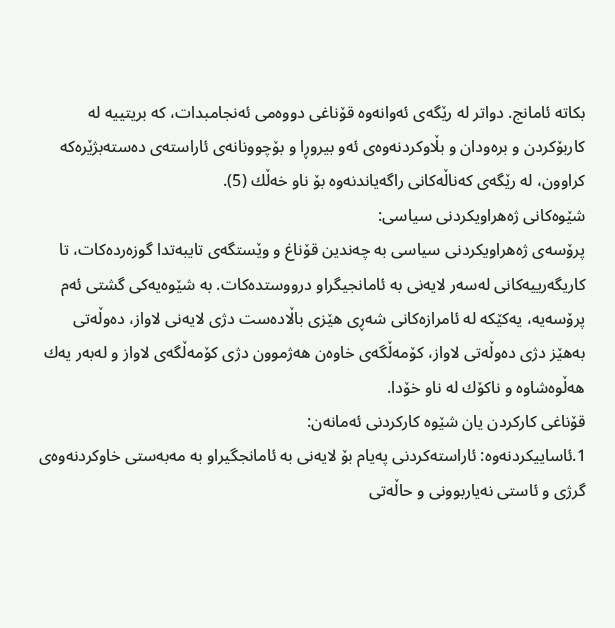بكاته‌ ئامانج. دواتر له‌ رێگه‌ى ئه‌وانه‌وه‌ قۆناغى دووه‌مى ئه‌نجامبدات، كه‌ بريتييه‌ له‌ كاربۆكردن و بره‌ودان و بڵاوكردنه‌وه‌ى ئه‌و بيروڕا و بۆچوونانه‌ى ئاراسته‌ى ده‌سته‌بژێره‌كه‌ كراوون، له‌ رێگه‌ى كه‌ناڵه‌كانى راگه‌ياندنه‌وه‌ بۆ ناو خه‌ڵك (5).
شێوه‌كانى ژه‌هراويكردنى سياسى:
پرۆسه‌ى ژه‌هراويكردنى سياسى به‌ چه‌ندين قۆناغ و وێستگه‌ى تايبه‌تدا گوزه‌رده‌كات، تا كاريگه‌رييه‌كانى له‌سه‌ر لايه‌نى به‌ ئامانجيگراو درووستده‌كات. به‌ شێوه‌يه‌كى گشتى ئه‌م پرۆسه‌يه‌، يه‌كێكه‌ له‌ ئامرازه‌كانى شه‌ڕى هێزى باڵاده‌ست دژى لايه‌نى لاواز، ده‌وڵه‌تى به‌هێز دژى ده‌وڵه‌تى لاواز، كۆمه‌ڵگه‌ى خاوه‌ن هه‌ژموون دژى كۆمه‌ڵگه‌ى لاواز و له‌به‌ر يه‌ك هه‌ڵوه‌شاوه‌ و ناكۆك له‌ ناو خۆدا.
قۆناغى كاركردن يان شێوه‌ كاركردنى ئه‌مانه‌ن:
1.ئاساييكردنه‌وه‌: ئاراسته‌كردنى په‌يام بۆ لايه‌نى به‌ ئامانجگيراو به‌ مه‌به‌ستى خاوكردنه‌وه‌ى گرژى و ئاستى نه‌ياربوونى و حاڵه‌تى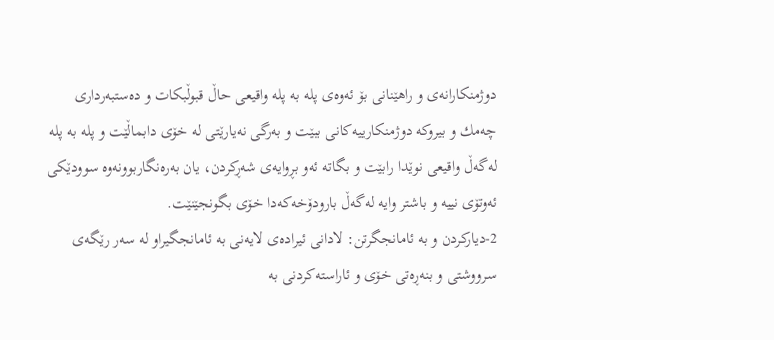دوژمنكارانه‌ى و راهێنانى بۆ ئه‌وه‌ى پله‌ به‌ پله‌ واقيعى حاڵ قبوڵبكات و ده‌ستبه‌ردارى چه‌مك و بيروكه‌ دوژمنكارييه‌كانى ببێت و به‌رگى نه‌يارێتى له‌ خۆى دابماڵێت و پله‌ به‌ پله‌ له‌گه‌ڵ واقيعى نوێدا رابێت و بگاته‌ ئه‌و بڕوايه‌ى شه‌ڕكردن، يان به‌ره‌نگاربوونه‌وه‌ سوودێكى ئه‌وتۆى نييه‌ و باشتر وايه‌ له‌گه‌ڵ بارودۆخه‌كه‌دا خۆى بگونجێنێت.
2-دياركردن و به‌ ئامانجگرتن: لادانى ئيراده‌ى لايه‌نى به‌ ئامانجگيراو له‌ سه‌ر رێگه‌ى سرووشتى و بنه‌ڕه‌تى خۆى و ئاراسته‌كردنى به‌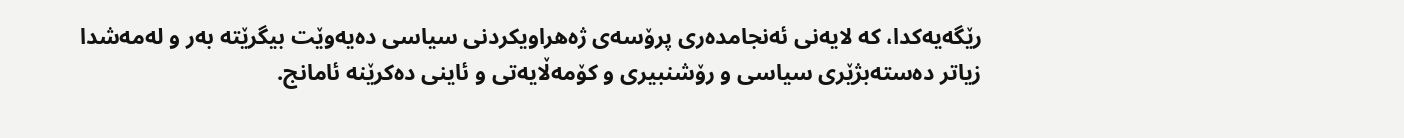رێگه‌يه‌كدا، كه‌ لايه‌نى ئه‌نجامده‌رى پرۆسه‌ى ژه‌هراويكردنى سياسى ده‌يه‌وێت بيگرێته‌ به‌ر و له‌مه‌شدا زياتر ده‌سته‌بژێرى سياسى و رۆشنبيرى و كۆمه‌ڵايه‌تى و ئاينى ده‌كرێنه‌ ئامانج.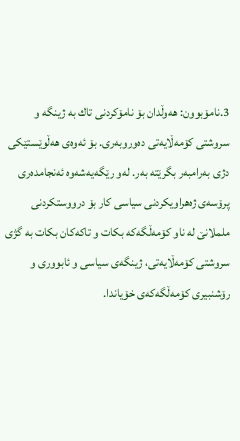3.نامۆبوون: هه‌وڵدان بۆ نامۆكردنى تاك به‌ ژينگه‌ و سروشتى كۆمه‌ڵايه‌تى ده‌وروبه‌رى. بۆ ئه‌وه‌ى هه‌ڵوێستێكى دژى به‌رامبه‌ر بگرێته‌ به‌ر. له‌و رێگه‌يه‌شه‌وه‌ ئه‌نجامده‌رى پرۆسه‌ى ژه‌هراويكردنى سياسى كار بۆ درووستكردنى ململانێ له‌ ناو كۆمه‌ڵگه‌كه‌ بكات و تاكه‌كان بكات به‌ گژى سروشتى كۆمه‌ڵايه‌تى، ژينگه‌ى سياسى و ئابوورى و رۆشنبيرى كۆمه‌ڵگه‌كه‌ى خۆياندا.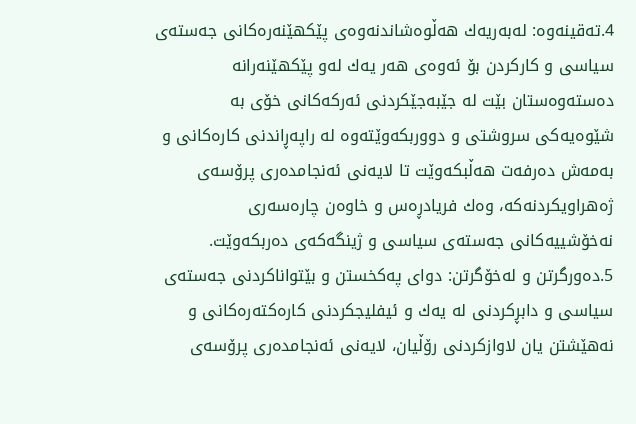4.ته‌قينه‌وه‌: له‌به‌ريه‌ك هه‌ڵوه‌شاندنه‌وه‌ى پێكهێنه‌ره‌كانى جه‌سته‌ى سياسى و كاركردن بۆ ئه‌وه‌ى هه‌ر يه‌ك له‌و پێكهێنه‌رانه‌ ده‌سته‌وه‌ستان بێت له‌ جێبه‌جێكردنى ئه‌ركه‌كانى خۆى به‌ شێوه‌يه‌كى سروشتى و دووربكه‌وێته‌وه‌ له‌ راپه‌ڕاندنى كاره‌كانى و به‌مه‌ش ده‌رفه‌ت هه‌ڵبكه‌وێت تا لايه‌نى ئه‌نجامده‌رى پرۆسه‌ى ژه‌هراويكردنه‌كه‌، وه‌ك فريادڕه‌س و خاوه‌ن چاره‌سه‌رى نه‌خۆشييه‌كانى جه‌سته‌ى سياسى و ژينگه‌كه‌ى ده‌ربكه‌وێت.
5.ده‌ورگرتن و له‌خۆگرتن: دواى په‌كخستن و بێتواناكردنى جه‌سته‌ى سياسى و دابڕكردنى له‌ يه‌ك و ئيفليجكردنى كاره‌كته‌ره‌كانى و نه‌هێشتن يان لاوازكردنى رۆڵيان، لايه‌نى ئه‌نجامده‌رى پرۆسه‌ى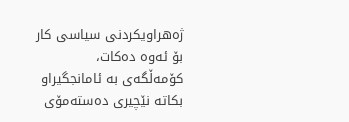ژه‌هراويكردنى سياسى كار بۆ ئه‌وه‌ ده‌كات، كۆمه‌ڵگه‌ى به‌ ئامانجگيراو بكاته‌ نێچيرى ده‌سته‌مۆى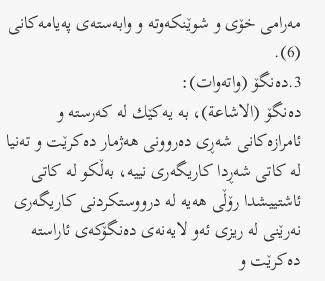مه‌رامى خۆى و شوێنكه‌وته‌ و وابه‌سته‌ى په‌يامه‌كانى (6).
3.ده‌نگۆ (واته‌وات):
ده‌نگۆ (الاشاعة)، به‌ يه‌كێك له‌ كه‌رسته‌ و ئامرازه‌كانى شه‌ڕى ده‌روونى هه‌ژمار ده‌كرێت و ته‌نيا له‌ كاتى شه‌ڕدا كاريگه‌رى نييه‌، به‌ڵكو له‌ كاتى ئاشتييشدا رۆڵى هه‌يه‌ له‌ درووستكردنى كاريگه‌رى نه‌رێنى له‌ ريزى ئه‌و لايه‌نه‌ى ده‌نگۆكه‌ى ئاراسته‌ ده‌كرێت و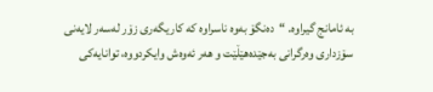به‌ ئامانج گيراوه‌. “ده‌نگۆ به‌وه‌ ناسراوه‌ كه‌ كاريگه‌رى زۆر له‌سه‌ر لايه‌نى سۆزدارى وه‌رگرانى به‌جێده‌هێڵێت و هه‌ر ئه‌وه‌ش وايكردووه‌، توانايه‌كى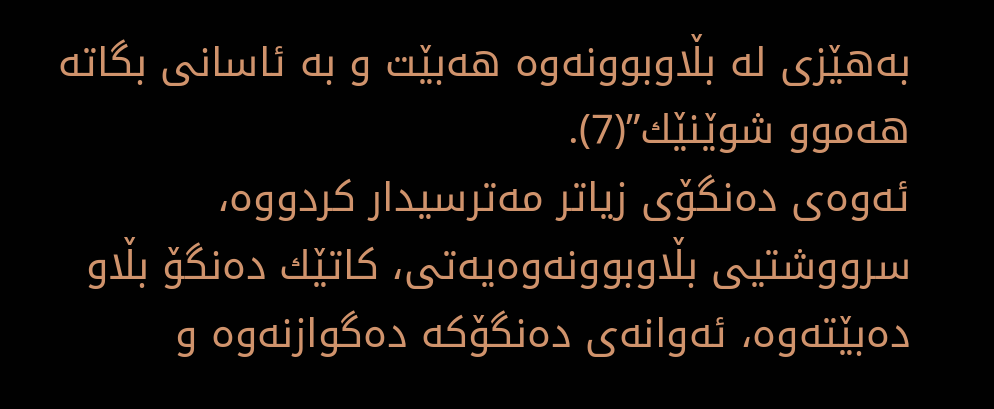به‌هێزى له‌ بڵاوبوونه‌وه‌ هه‌بێت و به‌ ئاسانى بگاته‌ هه‌موو شوێنێك”(7).
ئه‌وه‌ى ده‌نگۆى زياتر مه‌ترسيدار كردووه‌، سرووشتيى بڵاوبوونه‌وه‌يه‌تى، كاتێك ده‌نگۆ بڵاو ده‌بێته‌وه‌، ئه‌وانه‌ى ده‌نگۆكه‌ ده‌گوازنه‌وه‌ و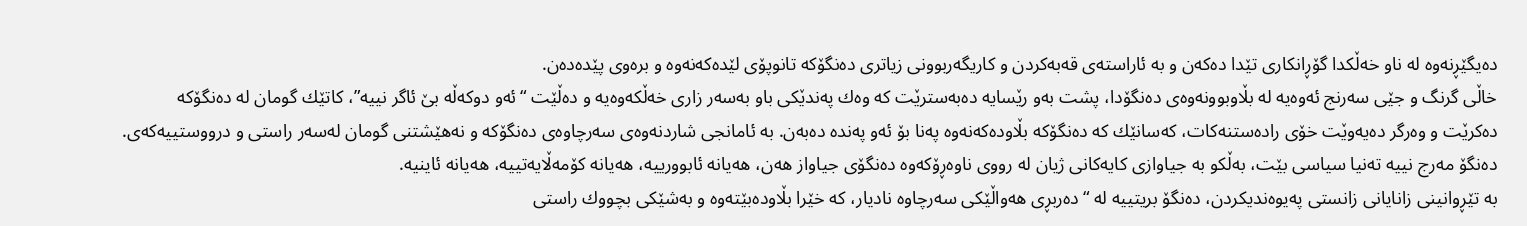ده‌يگێڕنه‌وه‌ له‌ ناو خه‌ڵكدا گۆڕانكارى تێدا ده‌كه‌ن و به‌ ئاراسته‌ى قه‌به‌كردن و كاريگه‌ربوونى زياترى ده‌نگۆكه‌ تانوپۆى لێده‌كه‌نه‌وه‌ و بره‌وى پێده‌ده‌ن.
خاڵى گرنگ و جێى سه‌رنج ئه‌وه‌يه‌ له‌ بڵاوبوونه‌وه‌ى ده‌نگۆدا، پشت به‌و رێسايه‌ ده‌به‌سترێت كه‌ وه‌ك په‌ندێكى باو به‌سه‌ر زارى خه‌ڵكه‌وه‌يه‌ و ده‌ڵێت “ئه‌و دوكه‌ڵه‌ بێ ئاگر نييه‌”، كاتێك گومان له‌ ده‌نگۆكه‌ ده‌كرێت و وه‌رگر ده‌يه‌وێت خۆى راده‌ستنه‌كات، كه‌سانێك كه‌ ده‌نگۆكه‌ بڵاوده‌كه‌نه‌وه‌ په‌نا بۆ ئه‌و په‌نده‌ ده‌به‌ن. به‌ ئامانجى شاردنه‌وه‌ى سه‌رچاوه‌ى ده‌نگۆكه‌ و نه‌هێشتنى گومان له‌سه‌ر راستى و درووستييه‌كه‌ى.
ده‌نگۆ مه‌رج نييه‌ ته‌نيا سياسى بێت، به‌ڵكو به‌ جياوازى كايه‌كانى ژيان له‌ رووى ناوه‌ڕۆكه‌وه‌ ده‌نگۆى جياواز هه‌ن، هه‌يانه‌ ئابوورييه‌، هه‌يانه‌ كۆمه‌ڵايه‌تييه‌، هه‌يانه‌ ئاينيه‌.
به‌ تێڕوانينى زانايانى زانستى په‌يوه‌نديكردن، ده‌نگۆ بريتييه‌ له‌ “ده‌ربڕى هه‌واڵێكى سه‌رچاوه‌ ناديار، كه‌ خێرا بڵاوده‌بێته‌وه‌ و به‌شێكى بچووك راستى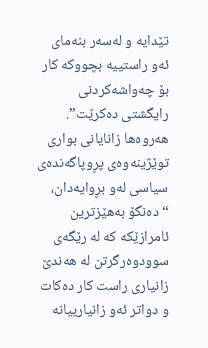تێدايه‌ و له‌سه‌ر بنه‌ماى ئه‌و راستييه‌ بچووكه‌ كار بۆ چه‌واشه‌كردنى رايگشتى ده‌كرێت”. هه‌روه‌ها زانايانى بوارى توێژينه‌وه‌ى پڕوپاگه‌نده‌ى سياسى له‌و بڕوايه‌دان، “ده‌نگۆ به‌هێزترين ئامرازێكه‌ كه‌ له‌ رێگه‌ى سوودوه‌رگرتن له‌ هه‌ندێ زانيارى راست كار ده‌كات و دواتر ئه‌و زانيارييانه‌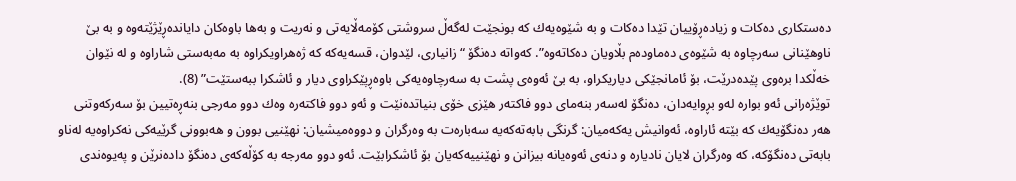ده‌ستكارى ده‌كات و زياده‌ڕۆييان تێدا ده‌كات و به‌ شێوه‌يه‌ك كه‌ بونجێت له‌گه‌ڵ سروشتى كۆمه‌ڵايه‌تى و نه‌ريت و به‌ها باوه‌كان دايانده‌ڕێژێته‌وه‌ و به‌ بێ ناوهێنانى سه‌رچاوه‌ به‌ شێوه‌ى ده‌ماوده‌م بڵاويان ده‌كاته‌وه‌”. كه‌واته‌ ده‌نگۆ “زانيارى، لێدوان، قسه‌يه‌كه‌ كه‌ ژه‌هراويكراوه‌ به‌ مه‌به‌ستى شاراوه‌ و له‌ نێوان خه‌ڵكدا بره‌وى پێده‌درێت، بۆ ئامانجێكى دياريكراو، به‌ بێ ئه‌وه‌ى پشت به‌ سه‌رچاوه‌يه‌كى باوه‌ڕپێكراوى ديار و ئاشكرا ببه‌ستێت” (8).
توێژه‌رانى ئه‌و بواره‌ له‌و بڕوايه‌دان، ده‌نگۆ له‌سه‌ر بنه‌ماى دوو فاكته‌ر هێزى خۆى بنياتده‌نێت و ئه‌و دوو فاكته‌ره‌ وه‌ك دوو مه‌رجى بنه‌ڕه‌تيين بۆ سه‌ركه‌وتنى هه‌ر ده‌نگۆيه‌ك كه‌ بێته‌ ئاراوه‌، ئه‌وانيش يه‌كه‌ميان: گرنگى بابه‌ته‌كه‌يه‌ سه‌باره‌ت به‌ وه‌رگران و دووه‌ميشيان: نهێنيى بوون و هه‌بوونى گرێيه‌كى نه‌كراوه‌يه‌ له‌ناو بابه‌تى ده‌نگۆكه‌، كه‌ وه‌رگران لايان نادياره‌ و دنه‌ى ئه‌وه‌يانه‌ بيزانن و نهێنييه‌كه‌يان بۆ ئاشكرابێت. ئه‌و دوو مه‌رجه‌ به‌ كۆڵه‌كه‌ى ده‌نگۆ داده‌نرێن و په‌يوه‌ندى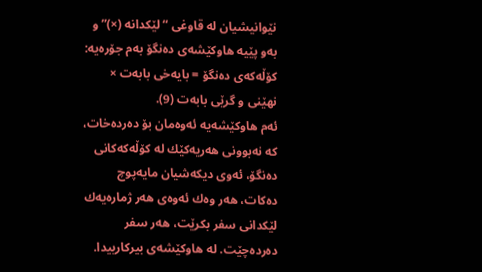نێوانيشيان له‌ قاوغى “لێكدانه‌ (×)” و به‌و پێيه‌ هاوكێشه‌ى ده‌نگۆ به‌م جۆره‌يه‌:
كۆڵه‌كه‌ى ده‌نگۆ = بايه‌خى بابه‌ت × نهێنى و گرێى بابه‌ت (9).
ئه‌م هاوكێشه‌يه‌ ئه‌وه‌مان بۆ ده‌رده‌خات، كه‌ نه‌بوونى هه‌ريه‌كێك له‌ كۆڵه‌كه‌كانى ده‌نگۆ، ئه‌وى ديكه‌شيان مايه‌پوچ ده‌كات، هه‌ر وه‌ك ئه‌وه‌ى هه‌ر ژماره‌يه‌ك لێكدانى سفر بكرێت، هه‌ر سفر ده‌رده‌چێت. له‌ هاوكێشه‌ى بيركارييدا.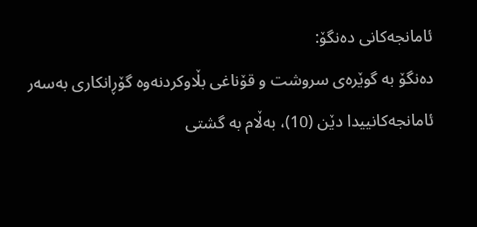ئامانجه‌كانى ده‌نگۆ:
ده‌نگۆ به‌ گوێره‌ى سروشت و قۆناغى بڵاوكردنه‌وه‌ گۆڕانكارى به‌سه‌ر ئامانجه‌كانييدا دێن (10)، به‌ڵام به‌ گشتى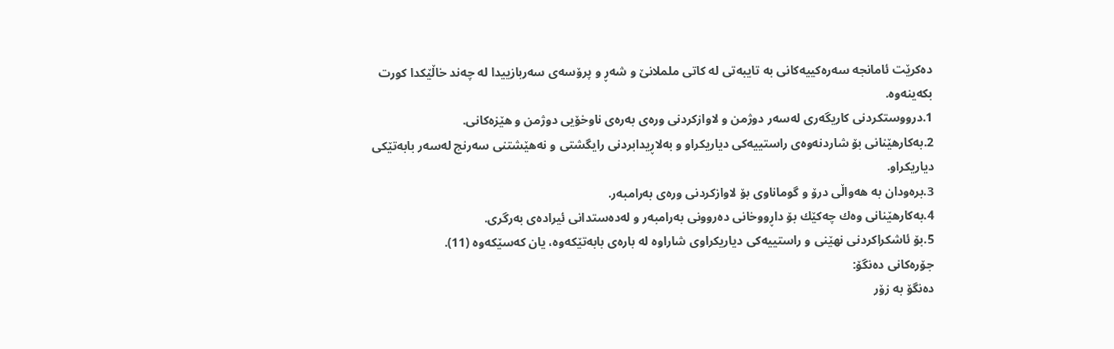ده‌كرێت ئامانجه‌ سه‌ره‌كييه‌كانى به‌ تايبه‌تى له‌ كاتى ململانێ و شه‌ڕ و پرۆسه‌ى سه‌ربازييدا له‌ چه‌ند خاڵێكدا كورت بكه‌ينه‌وه‌.
1.درووستكردنى كاريگه‌رى له‌سه‌ر دوژمن و لاوازكردنى وره‌ى به‌ره‌ى ناوخۆيى دوژمن و هێزه‌كانى.
2.به‌كارهێنانى بۆ شاردنه‌وه‌ى راستييه‌كى دياريكراو و به‌لاڕيدابردنى رايگشتى و نه‌هێشتنى سه‌رنج له‌سه‌ر بابه‌تێكى دياريكراو.
3.بره‌ودان به‌ هه‌واڵى درۆ و گوماناوى بۆ لاوازكردنى وره‌ى به‌رامبه‌ر.
4.به‌كارهێنانى وه‌ك چه‌كێك بۆ داڕووخانى ده‌روونى به‌رامبه‌ر و له‌ده‌ستدانى ئيراده‌ى به‌رگرى.
5.بۆ ئاشكراكردنى نهێنى و راستييه‌كى دياريكراوى شاراوه‌ له‌ باره‌ى بابه‌تێكه‌وه‌، يان كه‌سێكه‌وه (11).
جۆره‌كانى ده‌نگۆ:
ده‌نگۆ به‌ زۆر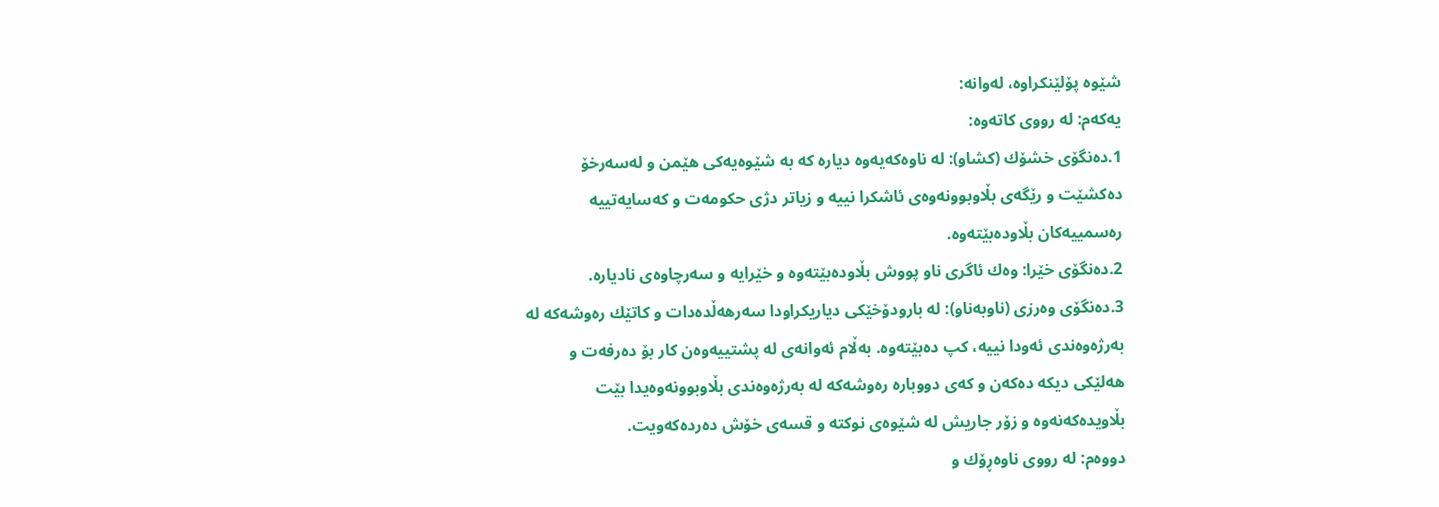شێوه‌ پۆلێنكراوه‌، له‌وانه‌:
يه‌كه‌م: له‌ رووى كاته‌وه‌:
1.ده‌نگۆى خشۆك (كشاو): له‌ ناوه‌كه‌يه‌وه‌ دياره‌ كه‌ به‌ شێوه‌يه‌كى هێمن و له‌سه‌رخۆ ده‌كشێت و رێگه‌ى بڵاوبوونه‌وه‌ى ئاشكرا نييه‌ و زياتر دژى حكومه‌ت و كه‌سايه‌تييه‌ ره‌سمييه‌كان بڵاوده‌بێته‌وه‌.
2.ده‌نگۆى خێرا: وه‌ك ئاگرى ناو پووش بڵاوده‌بێته‌وه‌ و خێرايه‌ و سه‌رچاوه‌ى نادياره‌.
3.ده‌نگۆى وه‌رزى (ناوبه‌ناو): له‌ بارودۆخێكى دياريكراودا سه‌رهه‌ڵده‌دات و كاتێك ره‌وشه‌كه‌ له‌ به‌رژه‌وه‌ندى ئه‌ودا نييه‌، كپ ده‌بێته‌وه‌. به‌ڵام ئه‌وانه‌ى له‌ پشتييه‌وه‌ن كار بۆ ده‌رفه‌ت و هه‌لێكى ديكه‌ ده‌كه‌ن و كه‌ى دووباره‌ ره‌وشه‌كه‌ له‌ به‌رژه‌وه‌ندى بڵاوبوونه‌وه‌يدا بێت بڵاويده‌كه‌نه‌وه‌ و زۆر جاريش له‌ شێوه‌ى نوكته‌ و قسه‌ى خۆش ده‌رده‌كه‌ويت.
دووه‌م: له‌ رووى ناوه‌ڕۆك و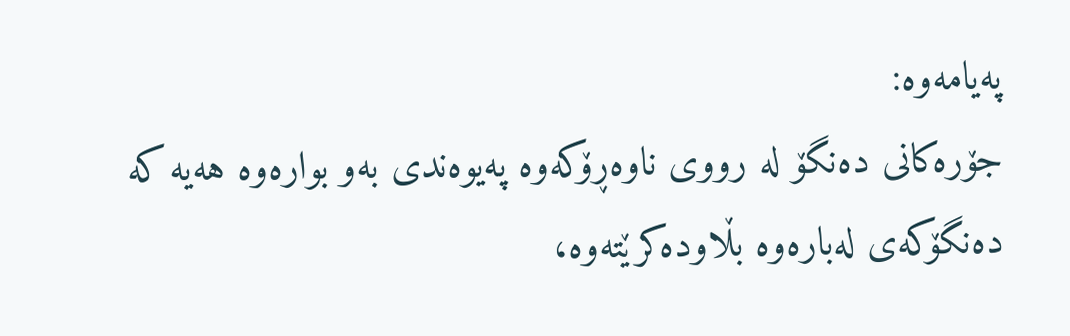په‌يامه‌وه‌:
جۆره‌كانى ده‌نگۆ له‌ رووى ناوه‌ڕۆكه‌وه‌ په‌يوه‌ندى به‌و بواره‌وه‌ هه‌يه‌ كه‌ ده‌نگۆكه‌ى له‌باره‌وه‌ بڵاوده‌كرێته‌وه‌،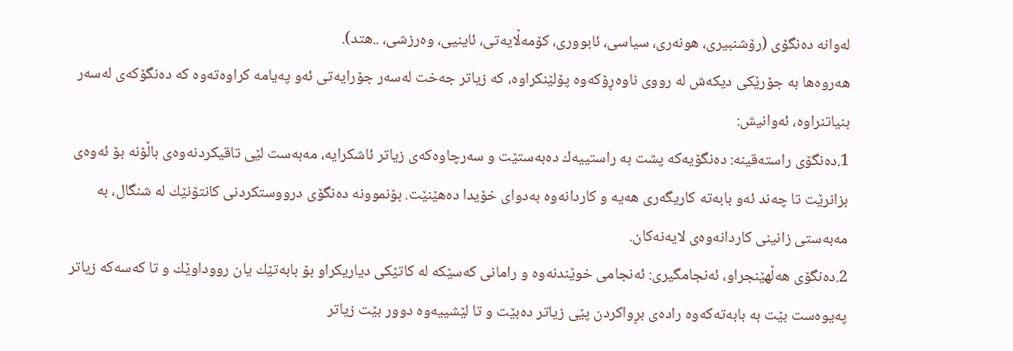له‌وانه‌ ده‌نگۆى (رۆشنبيرى، هونه‌رى، سياسى، ئابوورى، كۆمه‌ڵايه‌تى، ئاينيى، وه‌رزشى، ..هتد).
هه‌روه‌ها به‌ جۆرێكى ديكه‌ش له‌ رووى ناوه‌ڕۆكه‌وه‌ پۆلێنكراوه‌، كه‌ زياتر جه‌خت له‌سه‌ر جۆرايه‌تى ئه‌و په‌يامه‌ كراوه‌ته‌وه‌ كه‌ ده‌نگۆكه‌ى له‌سه‌ر بنياتنراوه‌، ئه‌وانيش:
1.ده‌نگۆى راسته‌قينه‌: ده‌نگۆيه‌كه‌ پشت به‌ راستييه‌ك ده‌به‌ستێت و سه‌رچاوه‌كه‌ى زياتر ئاشكرايه‌، مه‌به‌ست لێى تاقيكردنه‌وه‌ى باڵۆنه‌ بۆ ئه‌وه‌ى بزانرێت تا چه‌ند ئه‌و بابه‌ته‌ كاريگه‌رى هه‌يه‌ و كاردانه‌وه‌ به‌دواى خۆيدا ده‌هێنێت. بۆنموونه‌ ده‌نگۆى درووستكردنى كانتۆنێك له‌ شنگال، به‌ مه‌به‌ستى زانينى كاردانه‌وه‌ى لايه‌نه‌كان.
2.ده‌نگۆى هه‌ڵهێنجراو، ئه‌نجامگيرى: ئه‌نجامى خوێندنه‌وه‌ و رامانى كه‌سێكه‌ له‌ كاتێكى دياريكراو بۆ بابه‌تێك يان رووداوێك و تا كه‌سه‌كه‌ زياتر په‌يوه‌ست بێت به‌ بابه‌ته‌كه‌وه‌ راده‌ى بڕواكردن پێى زياتر ده‌بێت و تا لێشييه‌وه‌ دوور بێت زياتر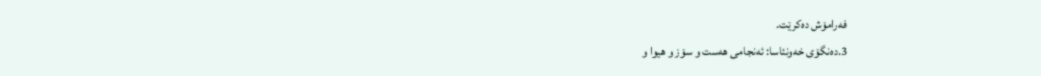فه‌رامۆش ده‌كرێت.
3.ده‌نگۆى خه‌ونئاسا: ئه‌نجامى هه‌ست و سۆز و هيوا و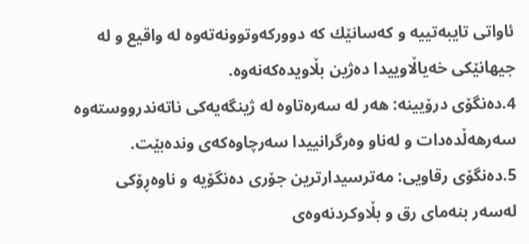ئاواتى تايبه‌تييه‌ و كه‌سانێك كه‌ دووركه‌وتوونه‌ته‌وه‌ له‌ واقيع و له‌ جيهانێكى خه‌ياڵاوييدا ده‌ژين بڵاويده‌كه‌نه‌وه‌.
4.ده‌نگۆى درۆيينه‌: هه‌ر له‌ سه‌ره‌تاوه‌ له‌ ژينگه‌يه‌كى ناته‌ندرووسته‌وه‌ سه‌رهه‌ڵده‌دات و له‌ناو وه‌رگرانييدا سه‌رچاوه‌كه‌ى ونده‌بێت.
5.ده‌نگۆى رقاويى: مه‌ترسيدارترين جۆرى ده‌نگۆيه‌ و ناوه‌ڕۆكى له‌سه‌ر بنه‌ماى رق و بڵاوكردنه‌وه‌ى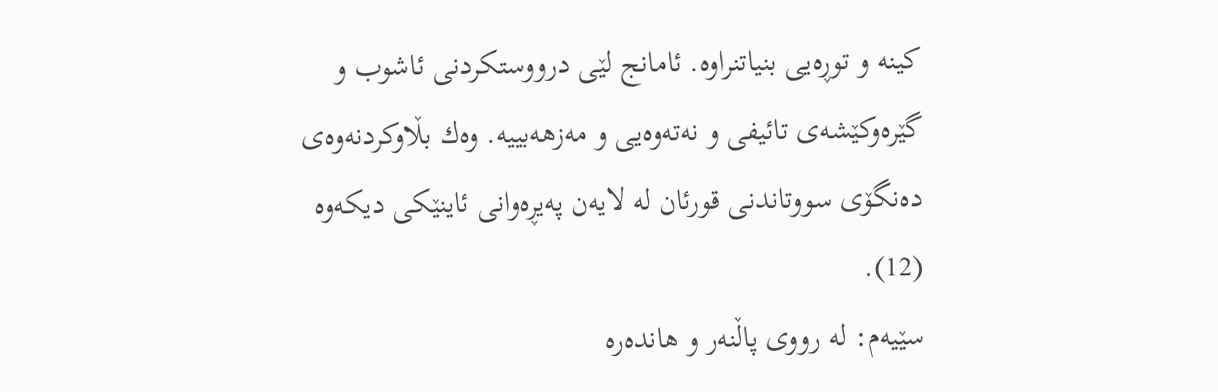كينه‌ و توڕه‌يى بنياتنراوه‌. ئامانج لێى درووستكردنى ئاشوب و گێره‌وكێشه‌ى تائيفى و نه‌ته‌وه‌يى و مه‌زهه‌بييه‌. وه‌ك بڵاوكردنه‌وه‌ى ده‌نگۆى سووتاندنى قورئان له‌ لايه‌ن په‌يڕه‌وانى ئاينێكى ديكه‌وه (12).
سێيه‌م: له‌ رووى پاڵنه‌ر و هانده‌ره‌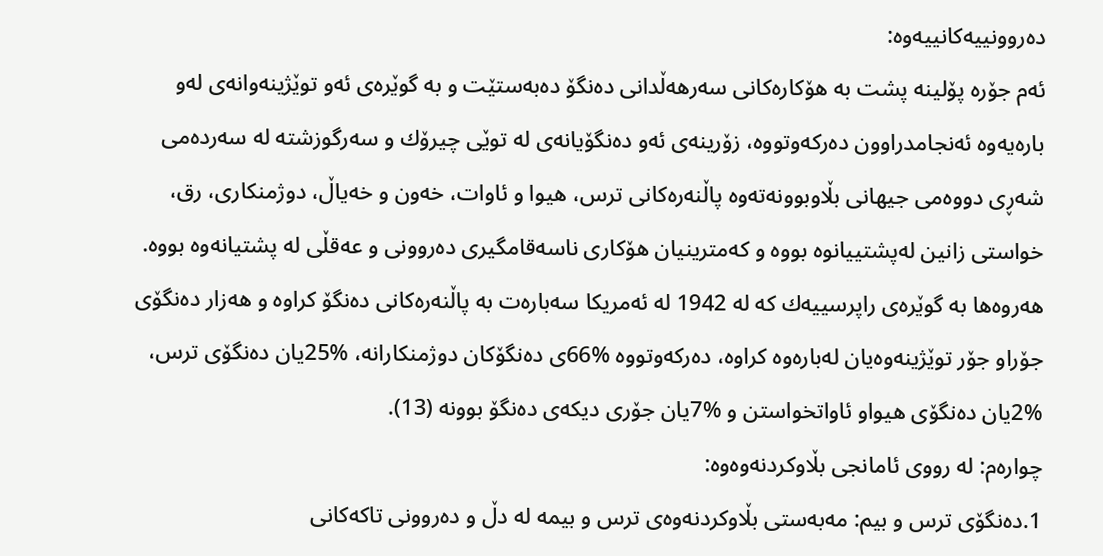ده‌روونييه‌كانييه‌وه‌:
ئه‌م جۆره‌ پۆلينه‌ پشت به‌ هۆكاره‌كانى سه‌رهه‌ڵدانى ده‌نگۆ ده‌به‌ستێت و به‌ گوێره‌ى ئه‌و توێژينه‌وانه‌ى له‌و باره‌يه‌وه‌ ئه‌نجامدراوون ده‌ركه‌وتووه‌، زۆرينه‌ى ئه‌و ده‌نگۆيانه‌ى له‌ توێى چيرۆك و سه‌رگوزشته‌ له‌ سه‌رده‌مى شه‌ڕى دووه‌مى جيهانى بڵاوبوونه‌ته‌وه‌ پاڵنه‌ره‌كانى ترس، هيوا و ئاوات، خه‌ون و خه‌ياڵ، دوژمنكارى، رق، خواستى زانين له‌پشتييانوه‌ بووه‌ و كه‌مترينيان هۆكارى ناسه‌قامگيرى ده‌روونى و عه‌قڵى له‌ پشتيانه‌وه‌ بووه‌. هه‌روه‌ها به‌ گوێره‌ى راپرسييه‌ك كه‌ له‌ 1942 له‌ ئه‌مريكا سه‌باره‌ت به‌ پاڵنه‌ره‌كانى ده‌نگۆ كراوه‌ و هه‌زار ده‌نگۆى جۆراو جۆر توێژينه‌وه‌يان له‌باره‌وه‌ كراوه‌، ده‌ركه‌وتووه‌ %66ى ده‌نگۆكان دوژمنكارانه‌، %25يان ده‌نگۆى ترس، %2يان ده‌نگۆى هيواو ئاواتخواستن و %7يان جۆرى ديكه‌ى ده‌نگۆ بوونه‌ (13).
چواره‌م: له‌ رووى ئامانجى بڵاوكردنه‌وه‌وه‌:
1.ده‌نگۆى ترس و بيم: مه‌به‌ستى بڵاوكردنه‌وه‌ى ترس و بيمه‌ له‌ دڵ و ده‌روونى تاكه‌كانى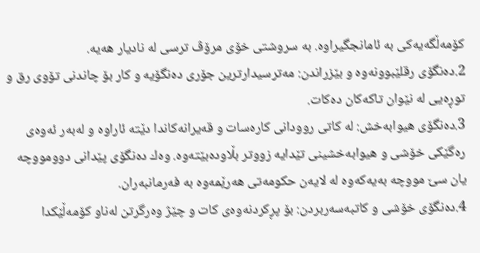كۆمه‌ڵگه‌يه‌كى به‌ ئامانجگيراوه‌. به‌ سروشتى خۆى مرۆڤ ترسى له‌ ناديار هه‌يه‌.
2.ده‌نگۆى رقلێبوونه‌وه‌ و بێزراندن: مه‌ترسيدارترين جۆرى ده‌نگۆيه‌ و كار بۆ چاندنى تۆوى رق و توڕه‌يى له‌ نێوان تاكه‌كان ده‌كات.
3.ده‌نگۆى هيوابه‌خش: له‌ كاتى روودانى كاره‌سات و قه‌يرانه‌كاندا دێته‌ ئاراوه‌ و له‌به‌ر ئه‌وه‌ى ره‌گێكى خۆشى و هيوابه‌خشينى تێدايه‌ زووتر بڵاوده‌بێته‌وه‌. وه‌ك ده‌نگۆى پێدانى دوومووچه‌ يان سێ مووچه‌ به‌يه‌كه‌وه‌ له‌ لايه‌ن حكومه‌تى هه‌رێمه‌وه‌ به‌ فه‌رمانبه‌ران.
4.ده‌نگۆى خۆشى و كاتبه‌سه‌ربردن: بۆ پڕكردنه‌وه‌ى كات و چێژ وه‌رگرتن له‌ناو كۆمه‌ڵێكدا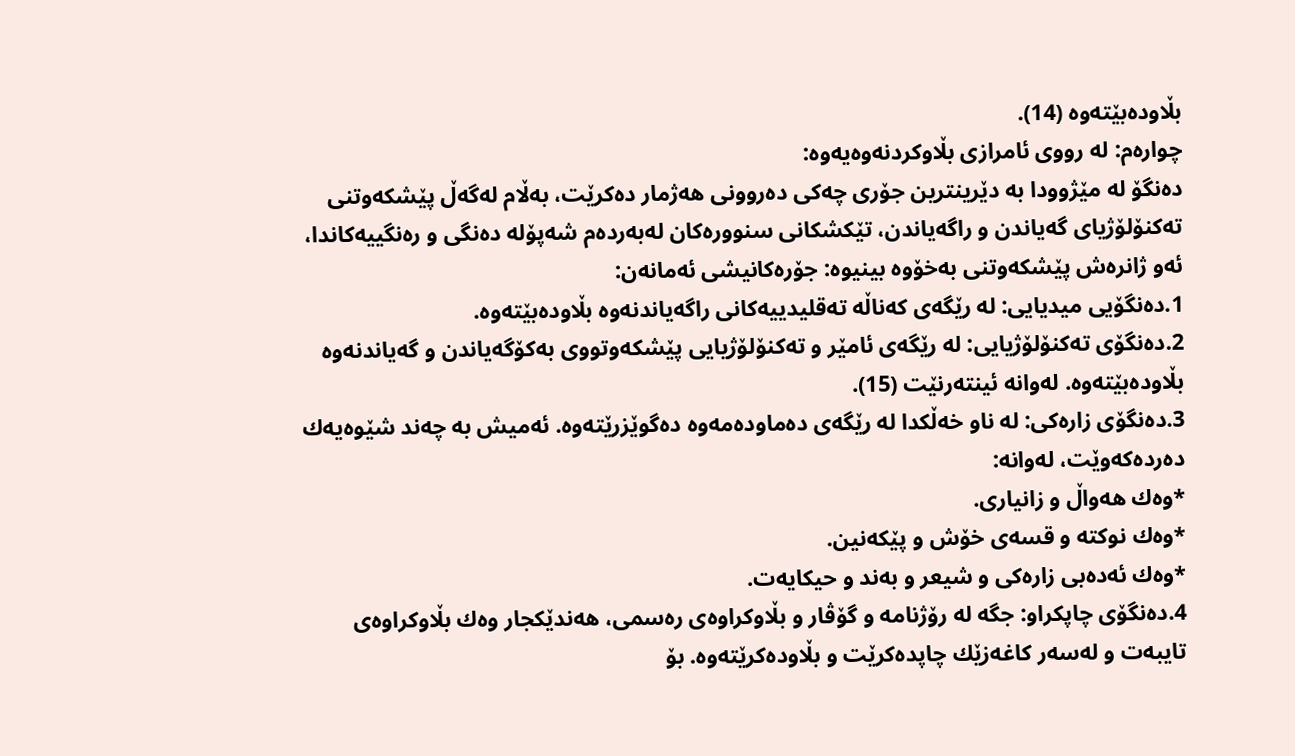بڵاوده‌بێته‌وه‌ (14).
چواره‌م: له‌ رووى ئامرازى بڵاوكردنه‌وه‌يه‌وه‌:
ده‌نگۆ له‌ مێژوودا به‌ دێرينترين جۆرى چه‌كى ده‌روونى هه‌ژمار ده‌كرێت، به‌ڵام له‌گه‌ڵ پێشكه‌وتنى ته‌كنۆلۆژياى گه‌ياندن و راگه‌ياندن، تێكشكانى سنووره‌كان له‌به‌رده‌م شه‌پۆله‌ ده‌نگى و ره‌نگييه‌كاندا، ئه‌و ژانره‌ش پێشكه‌وتنى به‌خۆوه‌ بينيوه‌: جۆره‌كانيشى ئه‌مانه‌ن:
1.ده‌نگۆيى ميديايى: له‌ رێگه‌ى كه‌ناڵه‌ ته‌قليدييه‌كانى راگه‌ياندنه‌وه‌ بڵاوده‌بێته‌وه‌.
2.ده‌نگۆى ته‌كنۆلۆژيايى: له‌ رێگه‌ى ئامێر و ته‌كنۆلۆژيايى پێشكه‌وتووى به‌كۆگه‌ياندن و گه‌ياندنه‌وه‌ بڵاوده‌بێته‌وه‌. له‌وانه‌ ئينته‌رنێت (15).
3.ده‌نگۆى زاره‌كى: له‌ ناو خه‌ڵكدا له‌ رێگه‌ى ده‌ماوده‌مه‌وه‌ ده‌گوێزرێته‌وه‌. ئه‌ميش به‌ چه‌ند شێوه‌يه‌ك ده‌رده‌كه‌وێت، له‌وانه‌:
*وه‌ك هه‌واڵ و زانيارى.
*وه‌ك نوكته‌ و قسه‌ى خۆش و پێكه‌نين.
*وه‌ك ئه‌ده‌بى زاره‌كى و شيعر و به‌ند و حيكايه‌ت.
4.ده‌نگۆى چاپكراو: جگه‌ له‌ رۆژنامه‌ و گۆڤار و بڵاوكراوه‌ى ره‌سمى، هه‌ندێكجار وه‌ك بڵاوكراوه‌ى تايبه‌ت و له‌سه‌ر كاغه‌زێك چاپده‌كرێت و بڵاوده‌كرێته‌وه‌. بۆ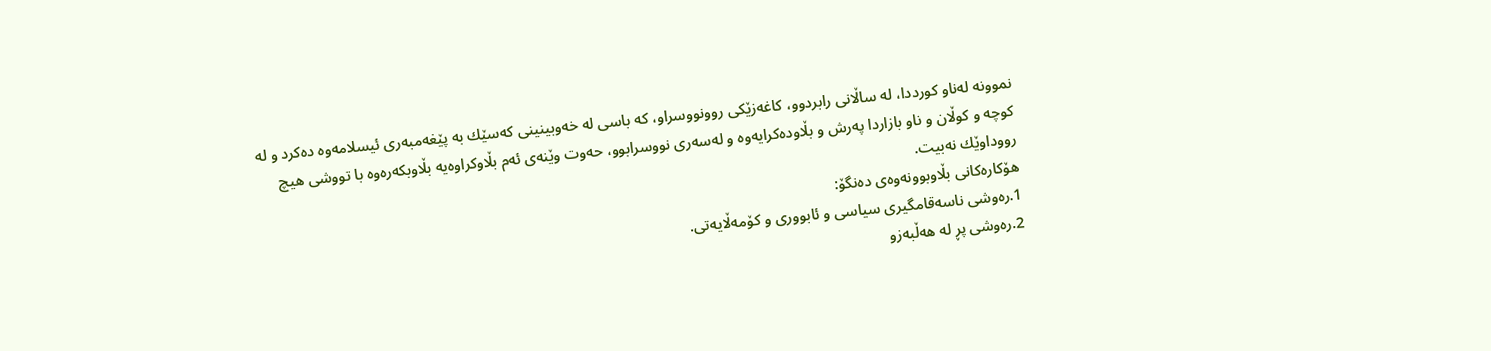نموونه‌ له‌ناو كورددا، له‌ ساڵانى رابردوو، كاغه‌زێكى روونووسراو، كه‌ باسى له‌ خه‌وبينينى كه‌سێك به‌ پێغه‌مبه‌رى ئيسلامه‌وه‌ ده‌كرد و له‌ كوچه‌ و كوڵان و ناو بازاردا په‌رش و بڵاوده‌كرايه‌وه‌ و له‌سه‌رى نووسرابوو‌، حه‌وت وێنه‌ى ئه‌م بڵاوكراوه‌يه‌ بڵاوبكه‌ره‌وه‌ با تووشى هيچ رووداوێك نه‌بيت.
هۆكاره‌كانى بڵاوبوونه‌وه‌ى ده‌نگۆ:
1.ره‌وشى ناسه‌قامگيرى سياسى و ئابوورى و كۆمه‌ڵايه‌تى.
2.ره‌وشى پڕ له‌ هه‌ڵبه‌زو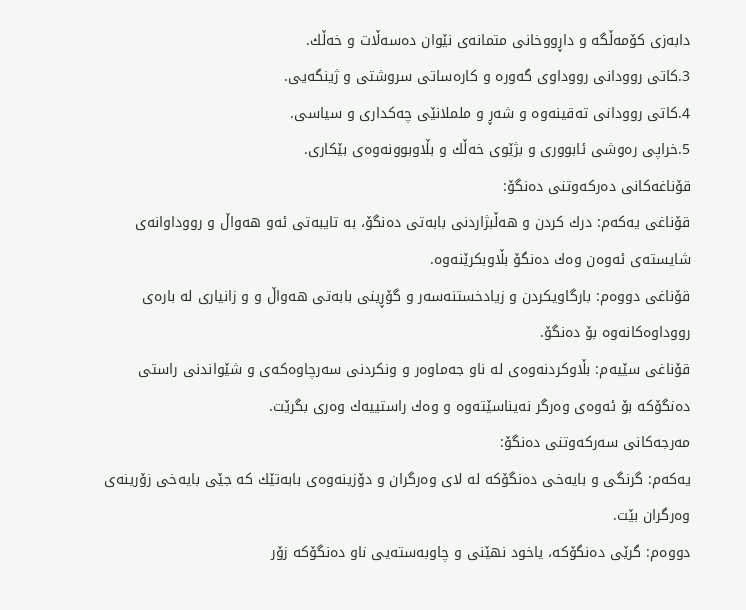دابه‌زى كۆمه‌ڵگه‌ و داڕووخانى متمانه‌ى نێوان ده‌سه‌ڵات و خه‌ڵك‌.
3.كاتى روودانى رووداوى گه‌وره‌ و كاره‌ساتى سروشتى و ژينگه‌يى.
4.كاتى روودانى ته‌قينه‌وه‌ و شه‌ڕ و ململانێى چه‌كدارى و سياسى.
5.خراپى ره‌وشى ئابوورى و بژێوى خه‌ڵك و بڵاوبوونه‌وه‌ى بێكارى.
قۆناغه‌كانى ده‌ركه‌وتنى ده‌نگۆ:
قۆناغى يه‌كه‌م: درك كردن و هه‌ڵبژاردنى بابه‌تى ده‌نگۆ، به‌ تايبه‌تى ئه‌و هه‌واڵ و رووداوانه‌ى شايسته‌ى ئه‌وه‌ن وه‌ك ده‌نگۆ بڵاوبكرێنه‌وه‌.
قۆناغى دووه‌م: بارگاويكردن و زيادخستنه‌سه‌ر و گۆڕينى بابه‌تى هه‌واڵ و و زانيارى له‌ باره‌ى رووداوه‌كانه‌وه‌ بۆ ده‌نگۆ.
قۆناغى سێيه‌م: بڵاوكردنه‌وه‌ى له‌ ناو جه‌ماوه‌ر و ونكردنى سه‌رچاوه‌كه‌ى و شێواندنى راستى ده‌نگۆكه‌ بۆ ئه‌وه‌ى وه‌رگر نه‌يناسێته‌وه‌ و وه‌ك راستييه‌ك وه‌رى بگرێت.
مه‌رجه‌كانى سه‌ركه‌وتنى ده‌نگۆ:
يه‌كه‌م: گرنگى و بايه‌خى ده‌نگۆكه‌ له‌ لاى وه‌رگران و دۆزينه‌وه‌ى بابه‌تێك كه‌ جێى بايه‌خى زۆرينه‌ى وه‌رگران بێت.
دووه‌م: گرێى ده‌نگۆكه‌، ياخود نهێنى و چاوبه‌سته‌يى ناو ده‌نگۆكه‌ زۆر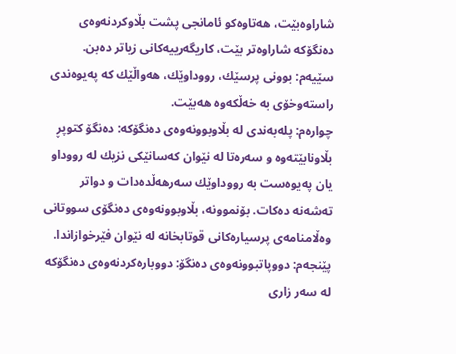شاراوه‌بێت، هه‌تاوه‌كو ئامانجى پشت بڵاوكردنه‌وه‌ى ده‌نگۆكه‌ شاراوه‌تر بێت، كاريگه‌رييه‌كانى زياتر ده‌بن.
سێيه‌م: بوونى پرسێك، رووداوێك، هه‌واڵێك كه‌ په‌يوه‌ندى راسته‌وخۆى به‌ خه‌ڵكه‌وه‌ هه‌بێت.
چواره‌م: پله‌به‌ندى له‌ بڵاوبوونه‌وه‌ى ده‌نگۆكه‌: ده‌نگۆ كتوپڕ بڵاونابێته‌وه‌ و سه‌ره‌تا له‌ نێوان كه‌سانێكى نزيك له‌ رووداو يان په‌يوه‌ست به‌ رووداوێك سه‌رهه‌ڵده‌دات و دواتر ته‌شه‌نه‌ ده‌كات. بۆنموونه‌، بڵاوبوونه‌وه‌ى ده‌نگۆى سووتانى وه‌ڵامنامه‌ى پرسياره‌كانى قوتابخانه‌ له‌ نێوان فێرخوازاندا.
پێنجه‌م: دووپاتبوونه‌وه‌ى ده‌نگۆ: دووباره‌كردنه‌وه‌ى ده‌نگۆكه‌ له‌ سه‌ر زارى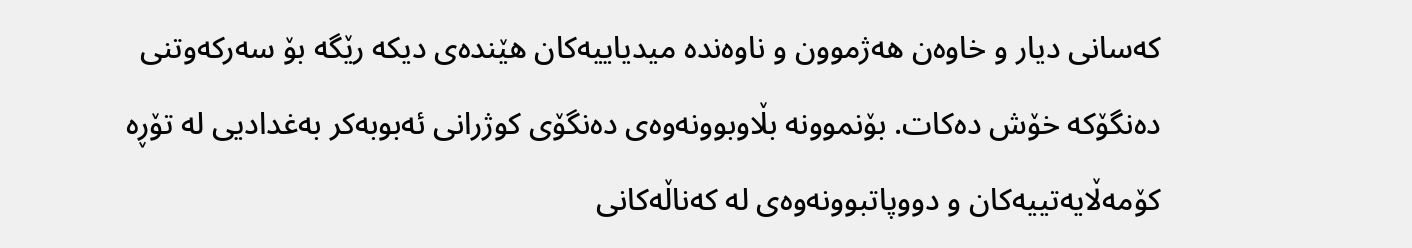كه‌سانى ديار و خاوه‌ن هه‌ژموون و ناوه‌نده‌ ميدياييه‌كان هێنده‌ى ديكه‌ رێگه‌ بۆ سه‌ركه‌وتنى ده‌نگۆكه‌ خۆش ده‌كات. بۆنموونه‌ بڵاوبوونه‌وه‌ى ده‌نگۆى كوژرانى ئه‌بوبه‌كر به‌غداديى له‌ تۆڕه‌ كۆمه‌ڵايه‌تييه‌كان و دووپاتبوونه‌وه‌ى له‌ كه‌ناڵه‌كانى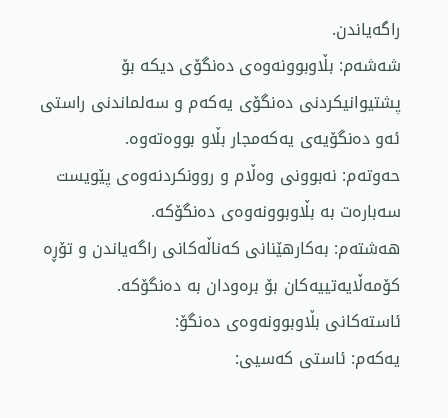راگه‌ياندن.
شه‌شه‌م: بڵاوبوونه‌وه‌ى ده‌نگۆى ديكه‌ بۆ پشتيوانيكردنى ده‌نگۆى يه‌كه‌م و سه‌لماندنى راستى ئه‌و ده‌نگۆيه‌ى يه‌كه‌مجار بڵاو بووه‌ته‌وه‌.
حه‌وته‌م: نه‌بوونى وه‌ڵام و روونكردنه‌وه‌ى پێويست سه‌باره‌ت به‌ بڵاوبوونه‌وه‌ى ده‌نگۆكه‌.
هه‌شته‌م: به‌كارهێنانى كه‌ناڵه‌كانى راگه‌ياندن و تۆڕه‌ كۆمه‌ڵايه‌تييه‌كان بۆ بره‌ودان به‌ ده‌نگۆكه‌.
ئاسته‌كانى بڵاوبوونه‌وه‌ى ده‌نگۆ:
يه‌كه‌م: ئاستى كه‌سيى: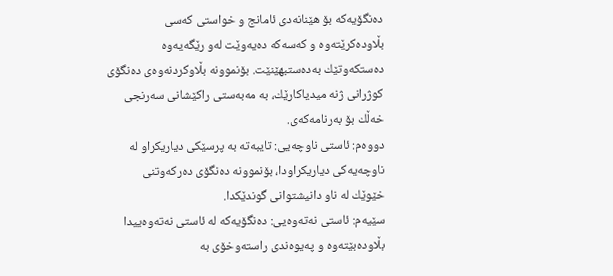ده‌نگۆيه‌كه‌ بۆ هێنانه‌دى ئامانج و خواستى كه‌سى بڵاوده‌كرێته‌وه‌ و كه‌سه‌كه‌ ده‌يه‌وێت له‌و رێگه‌يه‌وه‌ ده‌ستكه‌وتێك به‌ده‌ستبهێنێت. بۆنموونه‌ بڵاوكردنه‌وه‌ى ده‌نگۆى كوژرانى ژنه‌ ميدياكارێك، به‌ مه‌به‌ستى راكێشانى سه‌رنجى خه‌ڵك بۆ به‌رنامه‌كه‌ى.
دووه‌م: ئاستى ناوچه‌يى: تايبه‌ته‌ به‌ پرسێكى دياريكراو له‌ ناوچه‌يه‌كى دياريكراودا، بۆنموونه‌ ده‌نگۆى ده‌ركه‌وتنى خێوێك له‌ ناو دانيشتوانى گوندێكدا.
سێيه‌م: ئاستى نه‌ته‌وه‌يى: ده‌نگۆيه‌كه‌ له‌ ئاستى نه‌ته‌وه‌ييدا بڵاوده‌بێته‌وه‌ و په‌يوه‌ندى راسته‌وخۆى به‌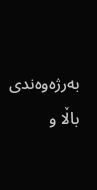به‌رژه‌وه‌ندى باڵا و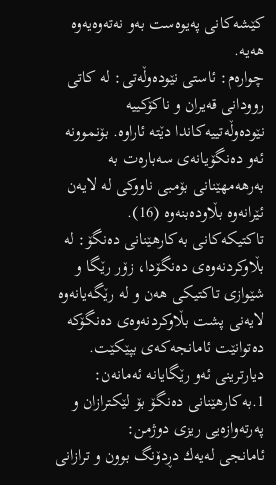كێشه‌كانى په‌يوه‌ست به‌و نه‌ته‌وه‌يه‌وه‌ هه‌يه‌.
چواره‌م: ئاستى نێوده‌وڵه‌تى: له‌ كاتى روودانى قه‌يران و ناكۆكييه‌ نێوده‌وڵه‌تييه‌كاندا دێته‌ ئاراوه‌. بۆنموونه‌ ئه‌و ده‌نگۆيانه‌ى سه‌باره‌ت به‌ به‌رهه‌مهێنانى بۆمبى ناووكى له‌ لايه‌ن ئێرانه‌وه‌ بڵاوده‌بنه‌وه‌ (16).
تاكتيكه‌كانى به‌كارهێنانى ده‌نگۆ: له‌ بڵاوكردنه‌وه‌ى ده‌نگۆدا، زۆر رێگا و شێوازى تاكتيكى هه‌ن و له‌ رێگه‌يانه‌وه‌ لايه‌نى پشت بڵاوكردنه‌وه‌ى ده‌نگۆكه‌ ده‌توانێت ئامانجه‌كه‌ى بپێكێت. ديارترينى ئه‌و رێگايانه‌ ئه‌مانه‌ن:
1.به‌كارهێنانى ده‌نگۆ بۆ لێكترازان و په‌رته‌وازه‌يى ريزى دوژمن:
ئامانجى له‌يه‌ك دڕدۆنگ بوون و ترازانى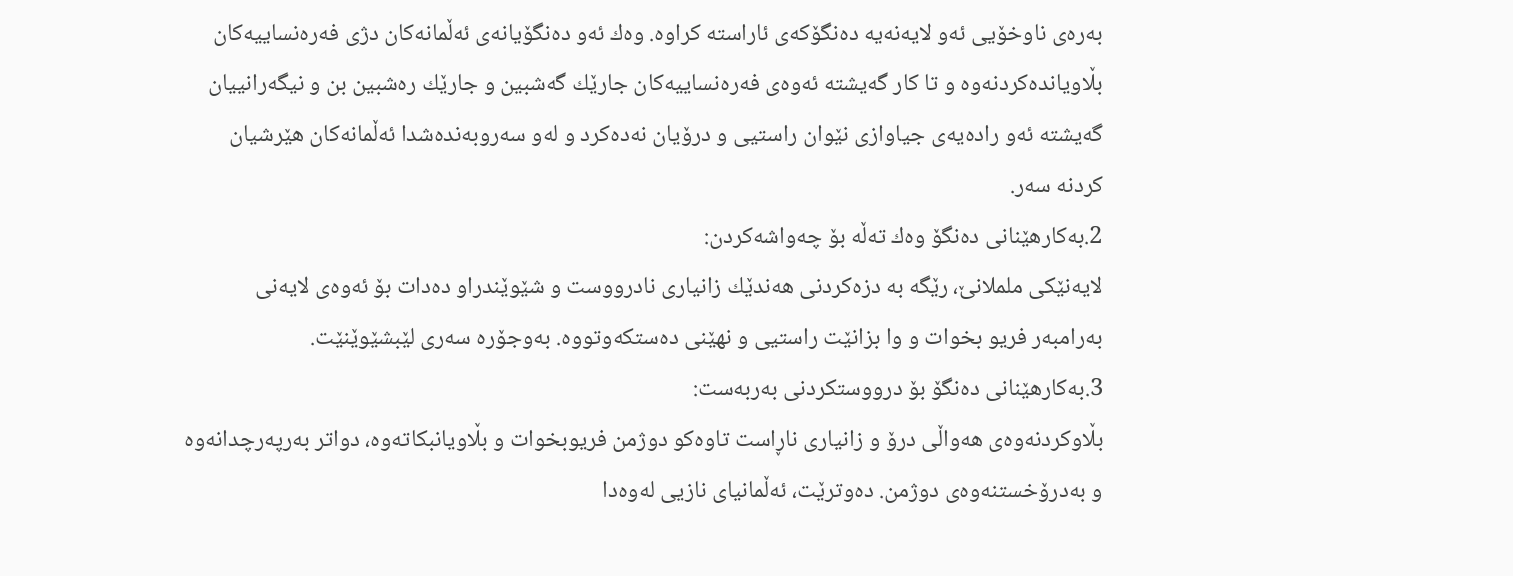به‌ره‌ى ناوخۆيى ئه‌و لايه‌نه‌يه‌ ده‌نگۆكه‌ى ئاراسته‌ كراوه‌. وه‌ك ئه‌و ده‌نگۆيانه‌ى ئه‌ڵمانه‌كان دژى فه‌ره‌نساييه‌كان بڵاويانده‌كردنه‌وه‌ و تا كار گه‌يشته‌ ئه‌وه‌ى فه‌ره‌نساييه‌كان جارێك گه‌شبين و جارێك ره‌شبين بن و نيگه‌رانييان گه‌يشته‌ ئه‌و راده‌يه‌ى جياوازى نێوان راستيى و درۆيان نه‌ده‌كرد و له‌و سه‌روبه‌نده‌شدا ئه‌ڵمانه‌كان هێرشيان كردنه‌ سه‌ر.
2.به‌كارهێنانى ده‌نگۆ وه‌ك ته‌ڵه‌ بۆ چه‌واشه‌كردن:
لايه‌نێكى ململانێ، رێگه‌ به‌ دزه‌كردنى هه‌ندێك زانيارى نادرووست و شێوێندراو ده‌دات بۆ ئه‌وه‌ى لايه‌نى به‌رامبه‌ر فريو بخوات و وا بزانێت راستيى و نهێنى ده‌ستكه‌وتووه‌. به‌وجۆره‌ سه‌رى لێبشێوێنێت.
3.به‌كارهێنانى ده‌نگۆ بۆ درووستكردنى به‌ربه‌ست:
بڵاوكردنه‌وه‌ى هه‌واڵى درۆ و زانيارى ناڕاست تاوه‌كو دوژمن فريوبخوات و بڵاويانبكاته‌وه‌، دواتر به‌رپه‌رچدانه‌وه‌ و به‌درۆخستنه‌وه‌ى دوژمن. ده‌وترێت، ئه‌ڵمانياى نازيى له‌وه‌دا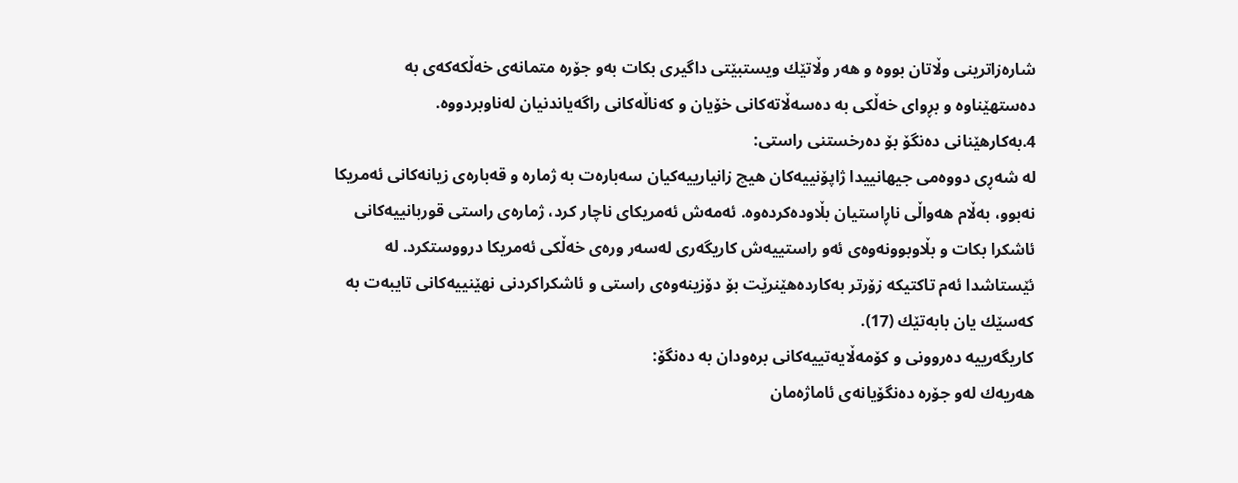شاره‌زاترينى وڵاتان بووه‌ و هه‌ر وڵاتێك ويستبێتى داگيرى بكات به‌و جۆره‌ متمانه‌ى خه‌ڵكه‌كه‌ى به‌ ده‌ستهێناوه‌ و بڕواى خه‌ڵكى به‌ ده‌سه‌ڵاته‌كانى خۆيان و كه‌ناڵه‌كانى راگه‌ياندنيان له‌ناوبردووه‌.
4.به‌كارهێنانى ده‌نگۆ بۆ ده‌رخستنى راستى:
له‌ شه‌ڕى دووه‌مى جيهانييدا ژاپۆنييه‌كان هيچ زانيارييه‌كيان سه‌باره‌ت به‌ ژماره‌ و قه‌باره‌ى زيانه‌كانى ئه‌مريكا نه‌بوو، به‌ڵام هه‌واڵى ناڕاستيان بڵاوده‌كرده‌وه‌. ئه‌مه‌ش ئه‌مريكاى ناچار كرد، ژماره‌ى راستى قوربانييه‌كانى ئاشكرا بكات و بڵاوبوونه‌وه‌ى ئه‌و راستييه‌ش كاريگه‌رى له‌سه‌ر وره‌ى خه‌ڵكى ئه‌مريكا درووستكرد. له‌ ئێستاشدا ئه‌م تاكتيكه‌ زۆرتر به‌كارده‌هێنرێت بۆ دۆزينه‌وه‌ى راستى و ئاشكراكردنى نهێنييه‌كانى تايبه‌ت به‌ كه‌سێك يان بابه‌تێك (17).
كاريگه‌رييه‌ ده‌روونى و كۆمه‌ڵايه‌تييه‌كانى بره‌و‌دان به‌ ده‌نگۆ:
هه‌ريه‌ك له‌و جۆره‌ ده‌نگۆيانه‌ى ئاماژه‌مان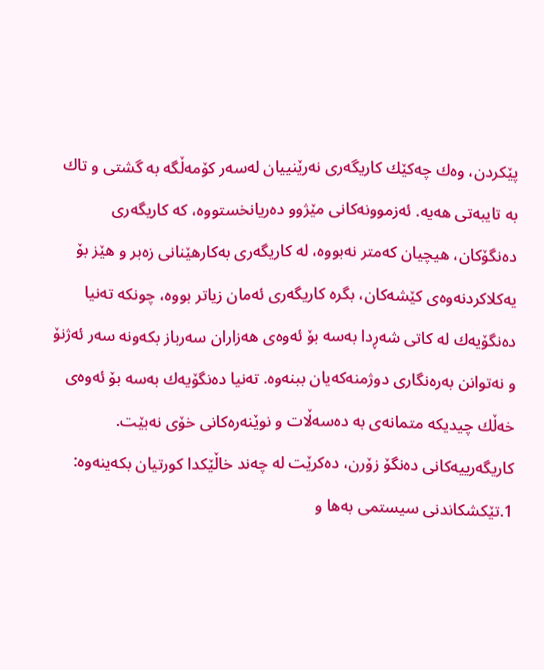پێكردن، وه‌ك چه‌كێك كاريگه‌رى نه‌رێنييان له‌سه‌ر كۆمه‌ڵگه‌ به‌ گشتى و تاك به‌ تايبه‌تى هه‌يه‌. ئه‌زموونه‌كانى مێژوو ده‌ريانخستووه‌، كه‌ كاريگه‌رى ده‌نگۆكان، هيچيان كه‌متر نه‌بووه‌، له‌ كاريگه‌رى به‌كارهێنانى زه‌بر و هێز بۆ يه‌كلاكردنه‌وه‌ى كێشه‌كان، بگره‌ كاريگه‌رى ئه‌مان زياتر بووه‌، چونكه‌ ته‌نيا ده‌نگۆيه‌ك له‌ كاتى شه‌ڕدا به‌سه بۆ ئه‌وه‌ى هه‌زاران سه‌رباز بكه‌ونه‌ سه‌ر ئه‌ژنۆ و نه‌توانن به‌ره‌نگارى دوژمنه‌كه‌يان ببنه‌وه‌. ته‌نيا ده‌نگۆيه‌ك به‌سه‌ بۆ ئه‌وه‌ى خه‌ڵك چيديكه‌ متمانه‌ى به‌ ده‌سه‌ڵات و نوێنه‌ره‌كانى خۆى نه‌بێت. كاريگه‌رييه‌كانى ده‌نگۆ زۆرن، ده‌كرێت له‌ چه‌ند خاڵێكدا كورتيان بكه‌ينه‌وه‌:
1.تێكشكاندنى سيستمى به‌ها و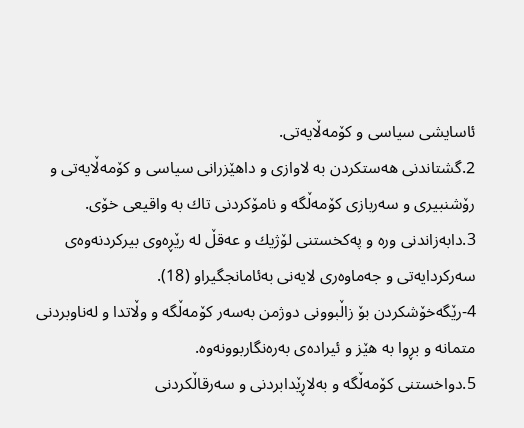ئاسايشى سياسى و كۆمه‌ڵايه‌تى.
2.گشتاندنى هه‌ستكردن به‌ لاوازى و داهێزرانى سياسى و كۆمه‌ڵايه‌تى و رۆشنبيرى و سه‌ربازى كۆمه‌ڵگه‌ و نامۆكردنى تاك به‌ واقيعى خۆى.
3.دابه‌زاندنى وره‌ و په‌كخستنى لۆژيك و عه‌قڵ له‌ رێڕه‌وى بيركردنه‌وه‌ى سه‌ركردايه‌تى و جه‌ماوه‌رى لايه‌نى به‌ئامانجگيراو (18).
4-رێگه‌خۆشكردن بۆ زاڵبوونى دوژمن به‌سه‌ر كۆمه‌ڵگه‌ و وڵاتدا و له‌ناوبردنى متمانه‌ و بڕوا به‌ هێز و ئيراده‌ى به‌ره‌نگاربوونه‌وه‌.
5.دواخستنى كۆمه‌ڵگه‌ و به‌لاڕێدابردنى و سه‌رقاڵكردنى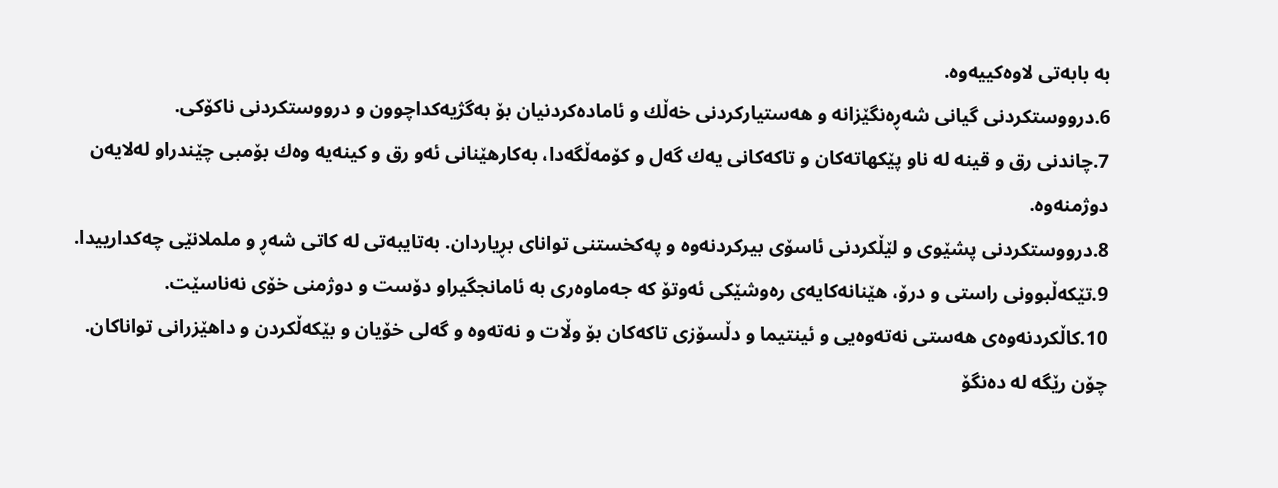به‌ بابه‌تى لاوه‌كييه‌وه‌.
6.درووستكردنى گيانى شه‌ڕه‌نگێزانه‌ و هه‌ستياركردنى خه‌ڵك و ئاماده‌كردنيان بۆ به‌گژيه‌كداچوون و درووستكردنى ناكۆكى.
7.چاندنى رق و قينه‌ له‌ ناو پێكهاته‌كان و تاكه‌كانى يه‌ك گه‌ل و كۆمه‌ڵگه‌دا، به‌كارهێنانى ئه‌و رق و كينه‌يه‌ وه‌ك بۆمبى چێندراو له‌لايه‌ن دوژمنه‌وه‌.
8.درووستكردنى پشێوى و لێڵكردنى ئاسۆى بيركردنه‌وه‌ و په‌كخستنى تواناى بڕياردان. به‌تايبه‌تى له‌ كاتى شه‌ڕ و ململانێى چه‌كدارييدا.
9.تێكه‌ڵبوونى راستى و درۆ، هێنانه‌كايه‌ى ره‌وشێكى ئه‌وتۆ كه‌ جه‌ماوه‌رى به‌ ئامانجگيراو دۆست و دوژمنى خۆى نه‌ناسێت.
10.كاڵكردنه‌وه‌ى هه‌ستى نه‌ته‌وه‌يى و ئينتيما و دڵسۆزى تاكه‌كان بۆ وڵات و نه‌ته‌وه‌ و گه‌لى خۆيان و بێكه‌ڵكردن و داهێزرانى تواناكان.
چۆن رێگه‌ له‌ ده‌نگۆ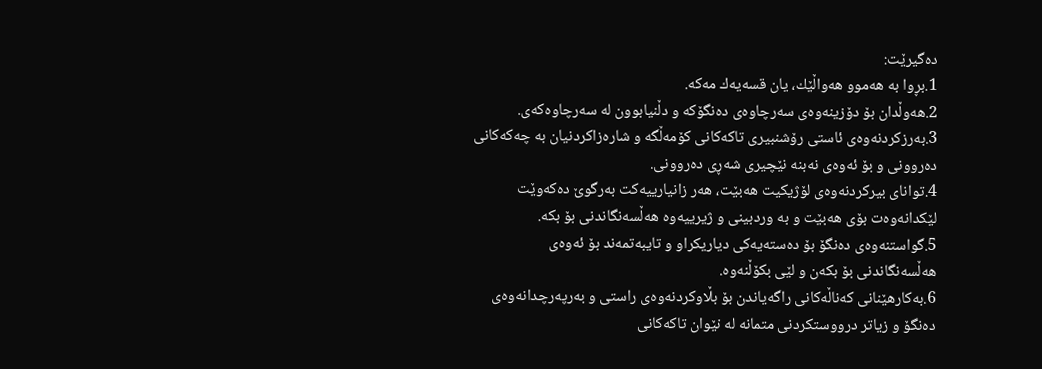ده‌گيرێت:
1.بڕوا به‌ هه‌موو هه‌واڵێك، يان قسه‌يه‌ك مه‌كه.
2.هه‌وڵدان بۆ دۆزينه‌وه‌ى سه‌رچاوه‌ى ده‌نگۆكه‌ و دڵنيابوون له‌ سه‌رچاوه‌كه‌ى.
3.به‌رزكردنه‌وه‌ى ئاستى رۆشنبيرى تاكه‌كانى كۆمه‌ڵگه‌ و شاره‌زاكردنيان به‌ چه‌كه‌كانى ده‌روونى و بۆ ئه‌وه‌ى نه‌بنه‌ نێچيرى شه‌ڕى ده‌روونى.
4.تواناى بيركردنه‌وه‌ى لۆژيكيت هه‌بێت، هه‌ر زانيارييه‌كت به‌رگوێ ده‌كه‌وێت لێكدانه‌وه‌ت بۆى هه‌بێت و به‌ وردبينى و ژيرييه‌وه‌ هه‌ڵسه‌نگاندنى بۆ بكه‌.
5.گواستنه‌وه‌ى ده‌نگۆ بۆ ده‌سته‌يه‌كى دياريكراو و تايبه‌تمه‌ند بۆ ئه‌وه‌ى هه‌ڵسه‌نگاندنى بۆ بكه‌ن و لێى بكۆڵنه‌وه‌.
6.به‌كارهێنانى كه‌ناڵه‌كانى راگه‌ياندن بۆ بڵاوكردنه‌وه‌ى راستى و به‌رپه‌رچدانه‌وه‌ى ده‌نگۆ و زياتر درووستكردنى متمانه‌ له‌ نێوان تاكه‌كانى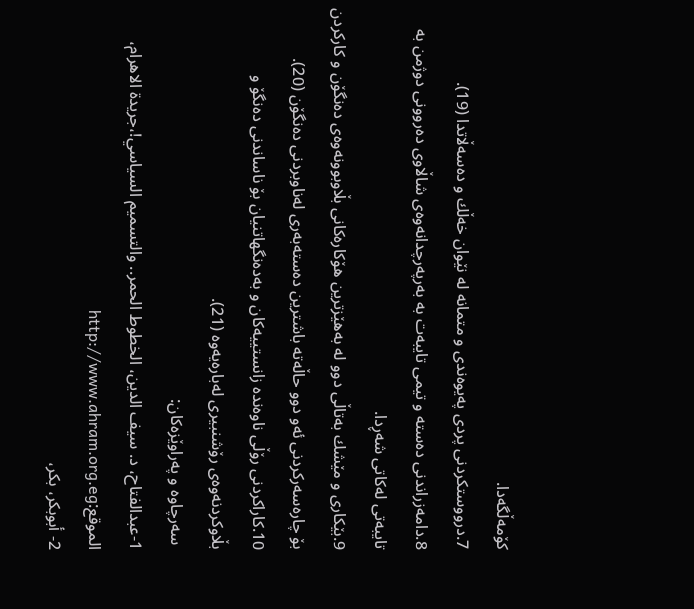كۆمه‌ڵگه‌دا.
7.درووستكردنى پردى په‌يوه‌ندى و متمانه‌ له‌ نێوان خه‌ڵك و ده‌سه‌ڵاتدا (19).
8.دامه‌زراندنى ده‌سته‌ و تيمى تايبه‌ت به‌ به‌رپه‌رچدانه‌وه‌ى شاڵاوى ده‌روونى دوژمن به‌ تايبه‌تى له‌كاتى شه‌ڕدا.
9.بێكارى و مێشك به‌تاڵى دوو له‌ به‌هێزترين هۆكاره‌كانى بڵاوبوونه‌وه‌ى ده‌نگۆن و كاركردن بۆ چاره‌سه‌ركردنى ئه‌و دوو حاڵه‌ته‌ باشترين ده‌سته‌به‌رى له‌ناوبردنى ده‌نگۆن (20).
10.كاراكردنى رۆڵى ناوه‌نده‌ زانستييه‌كان و به‌ده‌نگهاتنيان بۆ ناساندنى ده‌نگۆ و بڵاوكردنه‌وه‌ى رۆشنبيرى له‌باره‌يه‌وه‌ (21).
 سه‌رچاوه‌ و په‌راوێزه‌كان:
1-عبدالفتاح، د. سيف الدين، الخطوط الحمر.. والتسميم السياسي!،جريدة الاهرام، الموقع:http://www.ahram.org.eg
2- أبوبكر، بكر،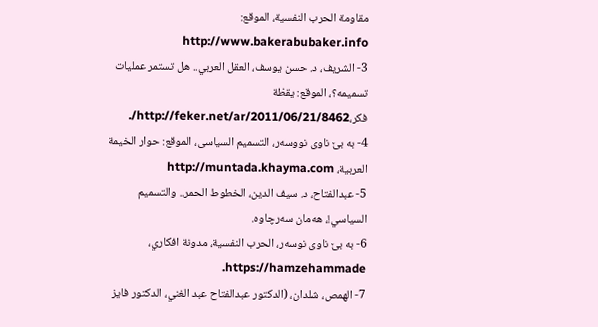مقاومة الحرب النفسية، الموقع: http://www.bakerabubaker.info
3- الشريف، د. حسن يوسف، العقل العربي.. هل تستمر عمليات تسميمه؟، الموقع: يقظة فكر،http://feker.net/ar/2011/06/21/8462/.
4- به‌ بێ ناوى نووسه‌ر، التسميم السياسى، الموقع: حوار الخيمة العربية، http://muntada.khayma.com
5- عبدالفتاح، د. سيف الدين، الخطوط الحمر.. والتسميم السياسي!، هه‌مان سه‌رچاوه‌.
6- به‌ بێ ناوى نوسه‌ر، الحرب النفسية، مدونة افكاري، https://hamzehammade.
7- الهمص، شلدان، (الدكتور عبدالفتاح عبد الغني، الدكتور فايز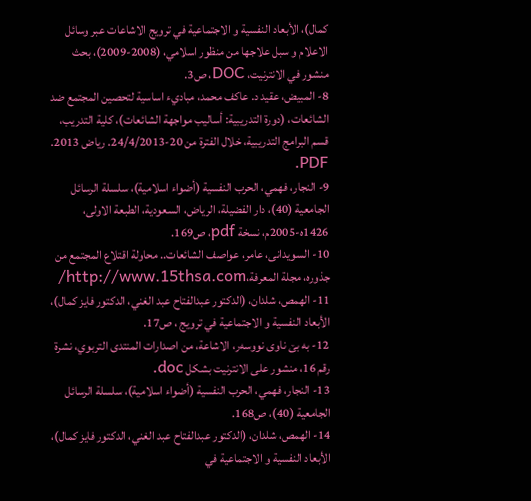كمال)، الأبعاد النفسية و الاجتماعية في ترويج الاشاعات عبر وسائل الاعلام و سبل علاجها من منظور اسلامي، (2008-2009)، بحث منشور في الانترنيت، DOC، ص3.
8- المبيض، عقيد د. عاكف محمد، مباديء اساسية لتحصين المجتمع ضد الشائعات، (دورة التدريبية: أساليب مواجهة الشائعات)، كلية التدريب، قسم البرامج التدريبية، خلال الفترة من 20-24/4/2013. رياض 2013. PDF.
9- النجار، فهمي، الحرب النفسية (أضواء اسلامية)، سلسلة الرسائل الجامعية (40)، دار الفضيلة، الرياض، السعودية، الطبعة الاولى، 1426ه-2005م، نسخة pdf، ص169.
10- السويدانى، عامر، عواصف الشائعات.. محاولة اقتلاع المجتمع من جذوره، مجلة المعرفة،http://www.15thsa.com/
11- الهمص، شلدان، (الدكتور عبدالفتاح عبد الغني، الدكتور فايز كمال)، الأبعاد النفسية و الاجتماعية في ترويج ، ص17.
12- به‌ بێ ناوى نووسه‌ر، الاشاعة، من اصدارات المنتدى التربوي، نشرة رقم 16، منشور على الانترنيت بشكل doc.
13- النجار، فهمي، الحرب النفسية (أضواء اسلامية)، سلسلة الرسائل الجامعية (40)، ص168.
14- الهمص، شلدان، (الدكتور عبدالفتاح عبد الغني، الدكتور فايز كمال)، الأبعاد النفسية و الاجتماعية في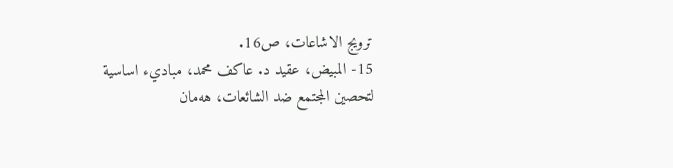ترويج الاشاعات، ص16.
15- المبيض، عقيد د. عاكف محمد، مباديء اساسية لتحصين المجتمع ضد الشائعات، هه‌مان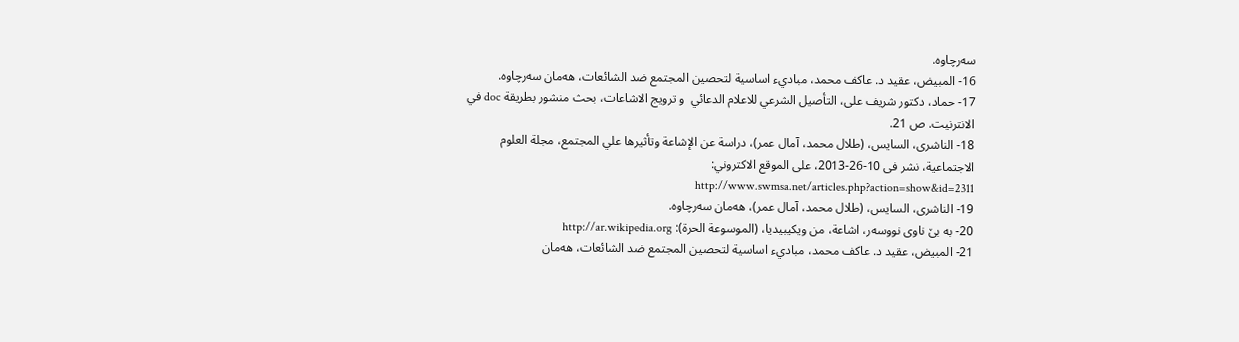سه‌رچاوه‌.
16- المبيض، عقيد د. عاكف محمد، مباديء اساسية لتحصين المجتمع ضد الشائعات، هه‌مان سه‌رچاوه‌.
17- حماد، دكتور شريف على، التأصيل الشرعي للاعلام الدعائي  و ترويج الاشاعات، بحث منشور بطريقة doc في الانترنيت. ص 21.
18- الناشرى، السايس، (طلال محمد، آمال عمر)، دراسة عن الإشاعة وتأثيرها علي المجتمع، مجلة العلوم الاجتماعية، نشر فى 10-26-2013، على الموقع الاكتروني: http://www.swmsa.net/articles.php?action=show&id=2311
19- الناشرى، السايس، (طلال محمد، آمال عمر)، هه‌مان سه‌رچاوه‌.
20- به‌ بێ ناوى نووسه‌ر، اشاعة، من ويكيبيديا، (الموسوعة الحرة): http://ar.wikipedia.org
21- المبيض، عقيد د. عاكف محمد، مباديء اساسية لتحصين المجتمع ضد الشائعات، هه‌مان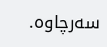سه‌رچاوه‌.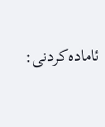ئاماده‌كردنى: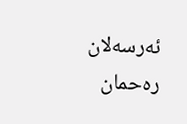ئه‌رسه‌لان ره‌حمان